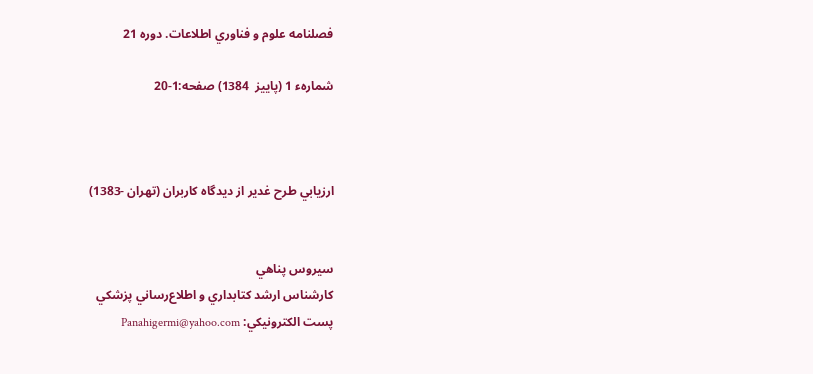فصلنامه علوم و فناوري اطلاعات. دوره 21

شمارهء 1 (پاييز  1384) صفحه:1-20



ارزيابي طرح غدير از ديدگاه كاربران (تهران -1383)


سيروس پناهي
كارشناس ارشد كتابداري و اطلاع‌رساني پزشكي
پست الكترونيكي: Panahigermi@yahoo.com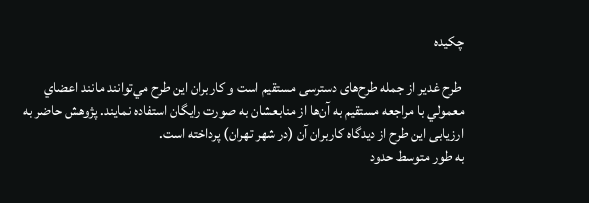چكيده

 طرح غدير از جمله طرح‌های دسترسی مستقيم است و كاربران اين طرح مي‌توانند مانند اعضاي معمولي با مراجعه‌ مستقيم به آن‌ها از منابعشان به صورت رايگان استفاده نمايند. پژوهش حاضر به ارزيابی اين طرح از ديدگاه کاربران آن (در شهر تهران) پرداخته است.
به طور متوسط حدود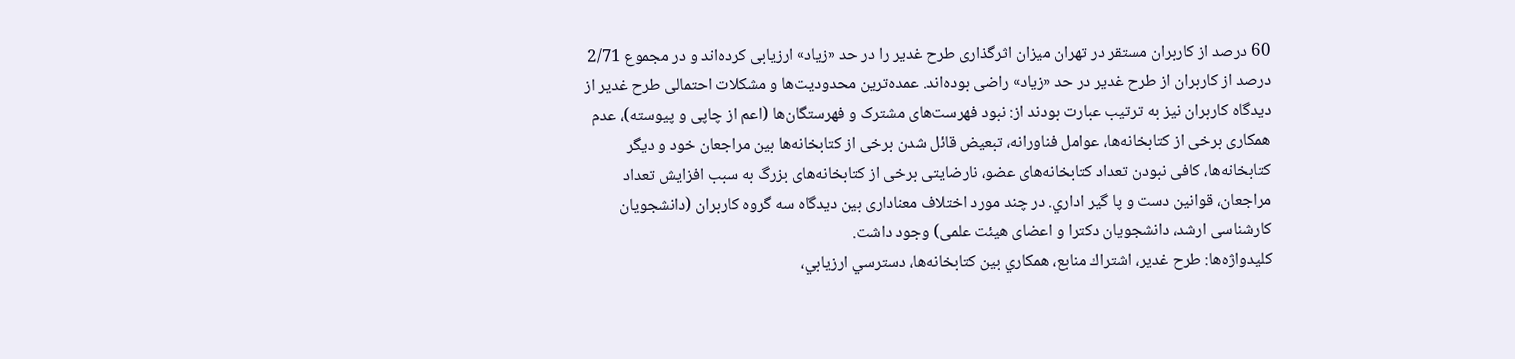60 درصد از کاربران مستقر در تهران ميزان اثرگذاری طرح غدير را در حد «زياد» ارزيابی کرده‌اند و در مجموع 2/71 درصد از کاربران از طرح غدير در حد «زياد» راضی بوده‌اند. عمده‌ترين محدوديت‌ها و مشکلات احتمالی طرح غدير از ديدگاه کاربران نيز به ترتيب عبارت بودند از: نبود فهرست‌های مشترک و فهرستگان‌ها (اعم از چاپی و پيوسته)، عدم همکاری برخی از کتابخانه‌ها، عوامل فناورانه، تبعيض قائل شدن برخی از کتابخانه‌ها بين مراجعان خود و ديگر کتابخانه‌ها، کافی نبودن تعداد کتابخانه‌های عضو، نارضايتی برخی از کتابخانه‌های بزرگ به سبب افزايش تعداد مراجعان، قوانين دست و پا گير اداري. در چند مورد اختلاف معناداری بين ديدگاه سه گروه کاربران (دانشجويان کارشناسی ارشد، دانشجويان دکترا و اعضای هيئت علمی) وجود داشت.
كليدواژه‌ها: طرح غدير، اشتراك منابع، همكاري بين كتابخانه‌ها، دسترسي ارزيابي،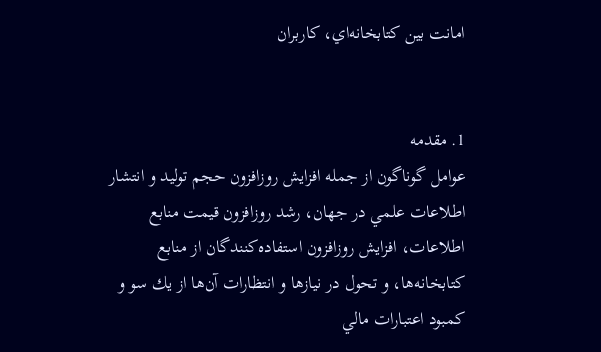امانت بين كتابخانه‌اي، كاربران


1. مقدمه
عوامل گوناگون از جمله افزايش روزافزون حجم توليد و انتشار اطلاعات علمي در جهان، رشد روزافزون قيمت منابع اطلاعات، افزايش روزافزون استفاده‌كنندگان از منابع كتابخانه‌ها، و تحول در نيازها و انتظارات آن‌ها از يك سو و كمبود اعتبارات مالي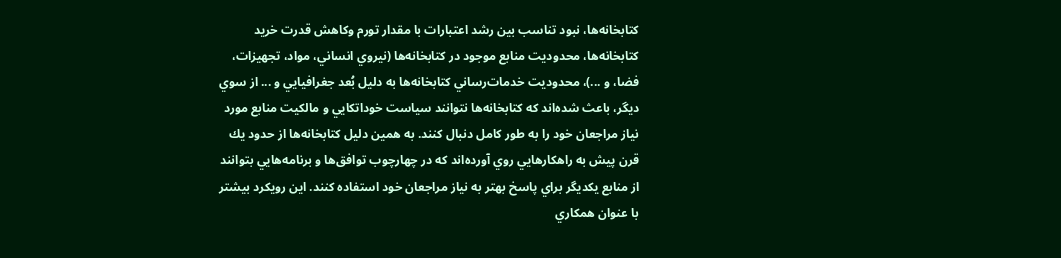كتابخانه‌ها، نبود تناسب بين رشد اعتبارات با مقدار تورم وكاهش قدرت خريد كتابخانه‌ها، محدوديت منابع موجود در كتابخانه‌ها (نيروي انساني، مواد، تجهيزات، فضا، و ...)، محدوديت خدمات‌رساني كتابخانه‌ها به دليل بُعد جغرافيايي و ... از سوي ديگر، باعث شده‌اند كه كتابخانه‌ها نتوانند سياست خوداتكايي و مالكيت منابع مورد نياز مراجعان خود را به طور كامل دنبال كنند. به همين دليل کتابخانه‌ها از حدود يك قرن پيش به راهكارهايي روي آورده‌اند كه در چهارچوب توافق‌ها و برنامه‌هايي بتوانند از منابع يكديگر براي پاسخ بهتر به نياز مراجعان خود استفاده كنند. اين رويكرد بيشتر با عنوان همكاري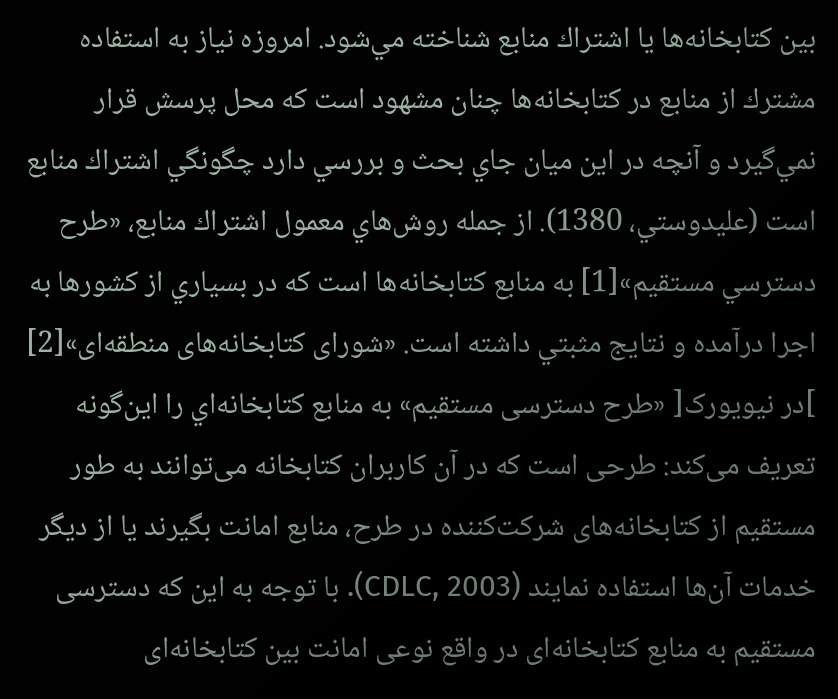بين كتابخانه‌ها يا اشتراك منابع شناخته مي‌شود. امروزه نياز به استفاده‌ مشترك از منابع در كتابخانه‌ها چنان مشهود است كه محل پرسش قرار نمي‌گيرد و آنچه در اين ميان جاي بحث و بررسي دارد چگونگي اشتراك منابع است (عليدوستي، 1380). از جمله روش‌هاي معمول اشتراك منابع، «طرح دسترسي مستقيم»[1] به منابع كتابخانه‌ها است كه در بسياري از كشورها به اجرا درآمده و نتايج مثبتي داشته است. «شورای کتابخانه‌های منطقه‌ای»[2] ]در نيويورک[ «طرح دسترسی مستقيم» به منابع كتابخانه‌اي را اين‌گونه تعريف می‌كند: طرحی است كه در آن كاربران كتابخانه می‌توانند به طور مستقيم از كتابخانه‌های شركت‌كننده در طرح، منابع امانت بگيرند يا از ديگر خدمات آن‌ها استفاده نمايند (CDLC, 2003). با توجه به اين که دسترسی مستقيم به منابع كتابخانه‌ای در واقع نوعی امانت بين كتابخانه‌ای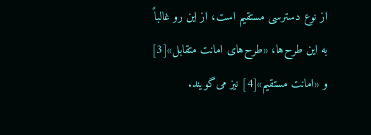از نوع دسترسی مستقيم است، از اين رو غالباً به اين طرح‌ها، «طرح‌های امانت متقابل»[3] و «امانت مستقيم»[4] نيز می‌گويند.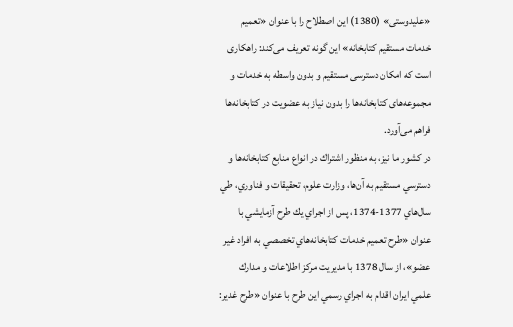«عليدوستی» (1380) اين اصطلاح را با عنوان «تعميم خدمات مستقيم كتابخانه» اين گونه تعريف می‌كند: راهکاری است كه امكان دسترسی مستقيم و بدون واسطه به خدمات و مجموعه‌های کتابخانه‌ها را بدون نياز به عضويت در كتابخانه‌ها فراهم می‌آورد.
در كشور ما نيز، به منظور اشتراك در انواع منابع كتابخانه‌ها و دسترسي مستقيم به آن‌ها، وزارت علوم، تحقيقات و فناوري، طي سال‌هاي 1377-1374، پس از اجراي يك طرح آزمايشي با عنوان «طرح تعميم خدمات كتابخانه‌هاي تخصصي به افراد غير عضو»، از سال 1378 با مديريت مركز اطلاعات و مدارك علمي ايران اقدام به اجراي رسمي اين طرح با عنوان «طرح غدير: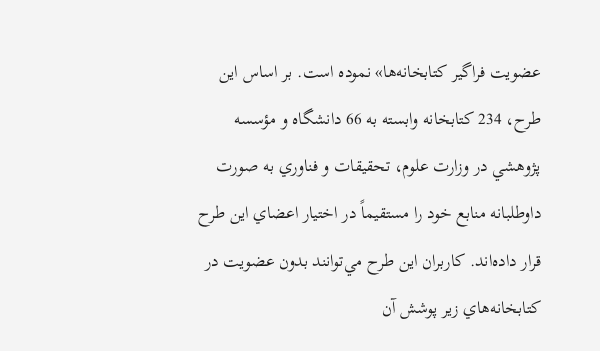عضويت فراگير کتابخانه‌ها» نموده است. بر اساس اين طرح، 234 کتابخانه‌ وابسته به 66 دانشگاه و مؤسسه‌ پژوهشي در وزارت علوم، تحقيقات و فناوري به صورت داوطلبانه منابع خود را مستقيماً در اختيار اعضاي اين طرح قرار داده‌اند. کاربران اين طرح مي‌توانند بدون عضويت در کتابخانه‌هاي زير پوشش آن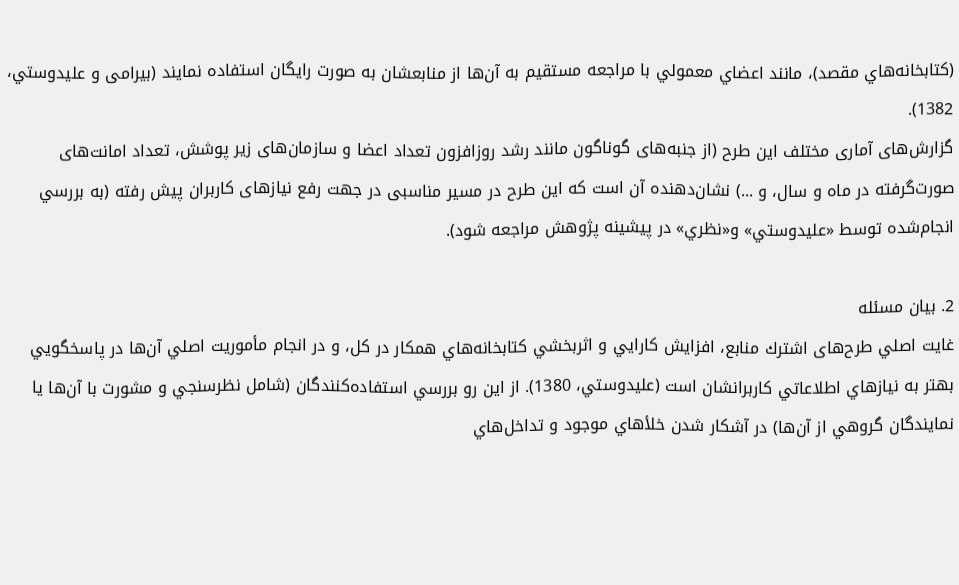(کتابخانه‌هاي مقصد)، مانند اعضاي معمولي با مراجعه‌ مستقيم به آن‌ها از منابعشان به صورت رايگان استفاده نمايند (بيرامی و عليدوستي، 1382).
گزارش‌های آماری مختلف اين طرح (از جنبه‌های گوناگون مانند رشد روزافزون تعداد اعضا و سازمان‌های زير پوشش، تعداد امانت‌های صورت‌گرفته در ماه و سال، و ...) نشان‌دهنده‌ آن است که اين طرح در مسير مناسبی در جهت رفع نيازهای كاربران پيش رفته (به بررسي انجام‌شده توسط «عليدوستي» و«نظري» در پيشينه‌ پژوهش مراجعه شود).

2. بيان مسئله
غايت اصلي طرح‌های اشترك منابع، افزايش كارايي و اثربخشي كتابخانه‌هاي همكار در كل، و در انجام مأموريت اصلي آن‌ها در پاسخگويي بهتر به نيازهاي اطلاعاتي كاربرانشان است (عليدوستي، 1380). از اين رو بررسي استفاده‌کنندگان (شامل نظرسنجي و مشورت با آن‌ها يا نمايندگان گروهي از آن‌ها) در آشکار شدن خلأهاي موجود و تداخل‌هاي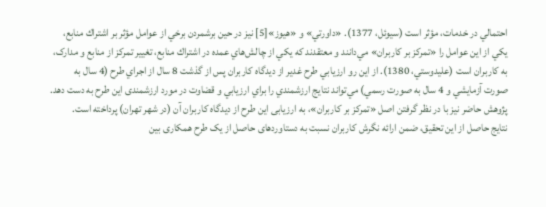احتمالي در خدمات، مؤثر است (سيوئل، 1377). «داورتي» و «هيوز»[5] نيز در حين برشمردن برخي از عوامل مؤثر بر اشتراك منابع، يكي از اين عوامل را «تمرکز بر کاربران» مي‌دانند و معتقدند که يکي از چالش‌هاي عمده در اشتراك منابع، تغيير تمركز از منابع و مدارک، به کاربران است (عليدوستي، 1380). از اين رو ارزيابي طرح غدير از ديدگاه کاربران پس از گذشت 8 سال از اجراي طرح (4 سال به صورت آزمايشي و 4 سال به صورت رسمي) مي‌تواند نتايج ارزشمندي را براي ارزيابي و قضاوت در مورد ارزشمندی اين طرح به دست دهد. پژوهش حاضر نيز با در نظر گرفتن اصل «تمرکز بر کاربران»، به ارزيابی اين طرح از ديدگاه کاربران آن (در شهر تهران) پرداخته است.
نتايج حاصل از اين تحقيق، ضمن ارائه‌ نگرش کاربران نسبت به دستاوردهای حاصل از يک طرح همکاری بين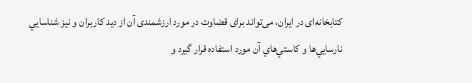کتابخانه‌ای در ايران، می‌تواند برای قضاوت در مورد ارزشمندی آن از ديد کاربران و نيز شناسايي نارسايي‌ها و كاستي‌هاي آن مورد استفاده قرار گيرد و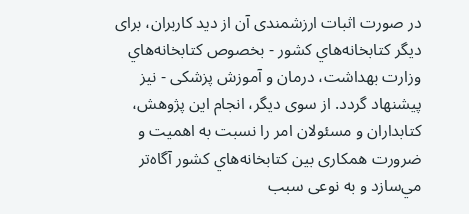در صورت اثبات ارزشمندی آن از ديد کاربران، برای ديگر كتابخانه‌هاي كشور - بخصوص كتابخانه‌هاي وزارت بهداشت، درمان و آموزش پزشکی - نيز پيشنهاد گردد. از سوی ديگر، انجام اين پژوهش، کتابداران و مسئولان امر را نسبت به اهميت و ضرورت همکاری بين کتابخانه‌هاي کشور آگاه‌تر مي‌سازد و به نوعی سبب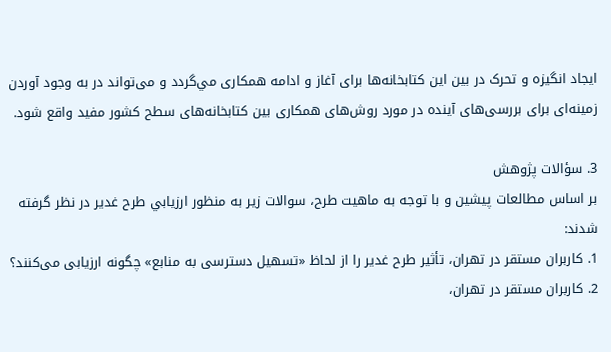ايجاد انگيزه و تحرک در بين اين کتابخانه‌ها برای آغاز و ادامه‌ همکاری مي‌گردد و می‌تواند در به وجود آوردن زمينه‌ای برای بررسی‌های آينده در مورد روش‌های همکاری بين کتابخانه‌های سطح کشور مفيد واقع شود.

3. سؤالات پژوهش
بر اساس مطالعات پيشين و با توجه به ماهيت طرح، سوالات زير به منظور ارزيابي طرح غدير در نظر گرفته شدند:
1. کاربران مستقر در تهران، تأثير طرح غدير را از لحاظ «تسهيل دسترسی به منابع» چگونه ارزيابی می‌کنند؟
2. کاربران مستقر در تهران،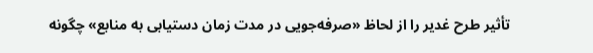تأثير طرح غدير را از لحاظ «صرفه‌جويی در مدت زمان دستيابی به منابع» چگونه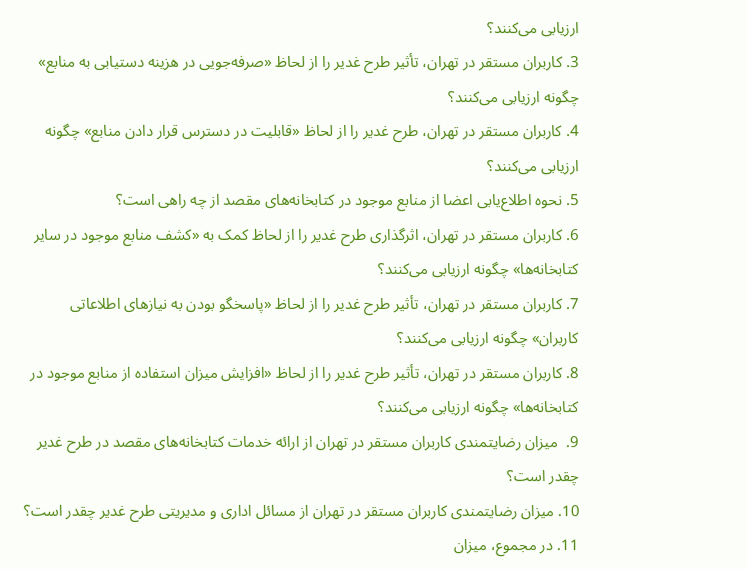ارزيابی می‌کنند؟
3. کاربران مستقر در تهران، تأثير طرح غدير را از لحاظ «صرفه‌جويی در هزينه‌ دستيابی به منابع» چگونه ارزيابی می‌کنند؟
4. کاربران مستقر در تهران، طرح غدير را از لحاظ «قابليت در دسترس قرار دادن منابع» چگونه ارزيابی می‌کنند؟
5. نحوه‌ اطلاع‌يابی اعضا از منابع موجود در کتابخانه‌های مقصد از چه راهی است؟
6. کاربران مستقر در تهران، اثرگذاری طرح غدير را از لحاظ کمک به «کشف منابع موجود در ساير کتابخانه‌ها» چگونه ارزيابی می‌کنند؟
7. کاربران مستقر در تهران، تأثير طرح غدير را از لحاظ «پاسخگو بودن به نيازهای اطلاعاتی کاربران» چگونه ارزيابی می‌کنند؟
8. کاربران مستقر در تهران، تأثير طرح غدير را از لحاظ «افزايش ميزان استفاده از منابع موجود در کتابخانه‌ها» چگونه ارزيابی می‌کنند؟
9.  ميزان رضايتمندی کاربران مستقر در تهران از ارائه‌ خدمات کتابخانه‌های مقصد در طرح غدير چقدر است؟
10. ميزان رضايتمندی کاربران مستقر در تهران از مسائل اداری و مديريتی طرح غدير چقدر است؟
11. در مجموع، ميزان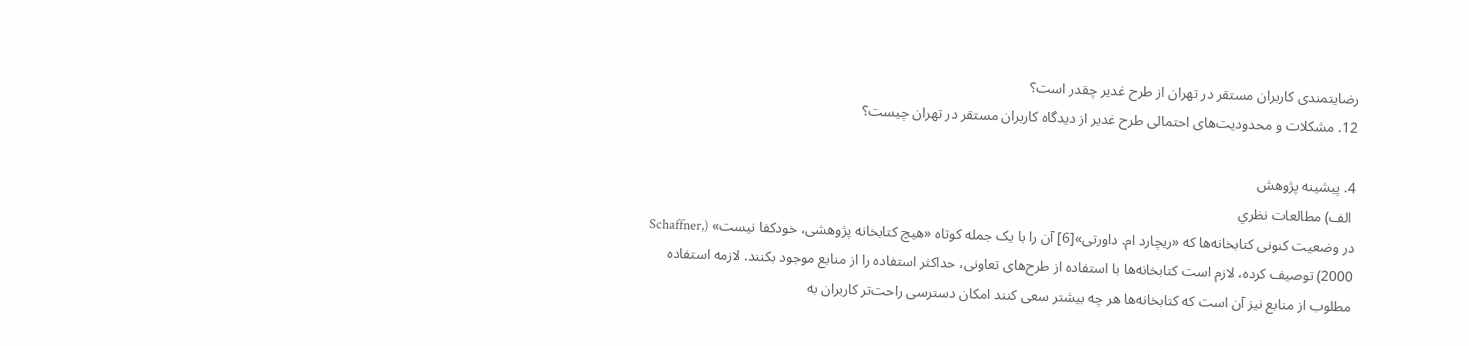رضايتمندی کاربران مستقر در تهران از طرح غدير چقدر است؟
12. مشکلات و محدوديت‌های احتمالی طرح غدير از ديدگاه کاربران مستقر در تهران چيست؟

4. پيشينه‌ پژوهش
 الف) مطالعات نظري
در وضعيت کنونی کتابخانه‌ها که «ريچارد ام. داورتی»[6] آن را با يک جمله‌ کوتاه «هيچ کتابخانه‌ پژوهشی، خودکفا نيست» (Schaffner, 2000) توصيف کرده، لازم است کتابخانه‌ها با استفاده از طرح‌های تعاونی، حداکثر استفاده را از منابع موجود بکنند. لازمه‌ استفاده‌ مطلوب از منابع نيز آن است که کتابخانه‌ها هر چه بيشتر سعی کنند امکان دسترسی راحت‌تر کاربران به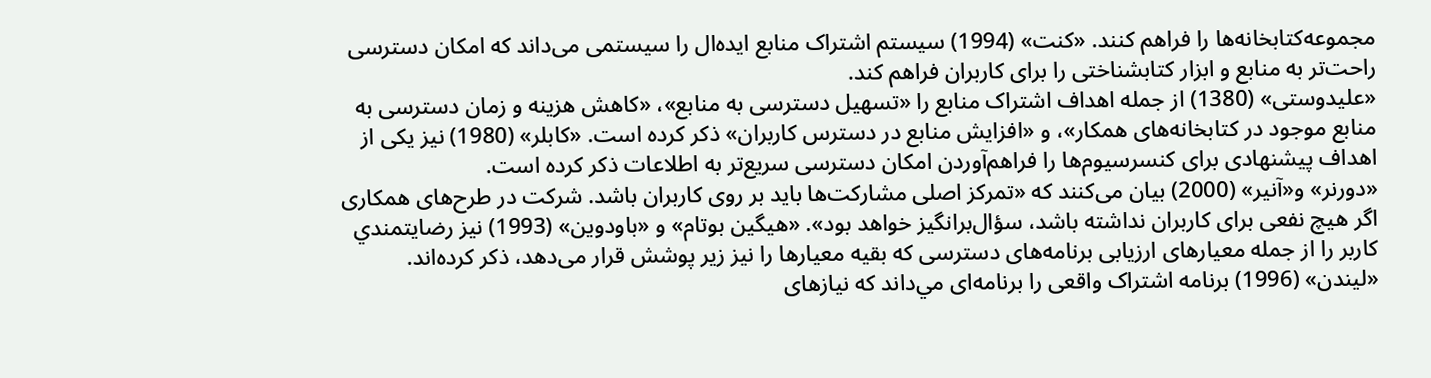مجموعه‌کتابخانه‌ها را فراهم کنند. «کنت» (1994) سيستم اشتراک منابع ايده‌ال را سيستمی می‌داند که امکان دسترسی راحت‌تر به منابع و ابزار کتابشناختی را برای کاربران فراهم کند.
«عليدوستی» (1380) از جمله اهداف اشتراک منابع را «تسهيل دسترسی به منابع»، «کاهش هزينه و زمان دسترسی به منابع موجود در کتابخانه‌های همکار»، و «افزايش منابع در دسترس کاربران» ذکر کرده است. «کابلر» (1980) نيز يکی از اهداف پيشنهادی برای کنسرسيوم‌ها را فراهم‌آوردن امکان دسترسی سريع‌تر به اطلاعات ذکر کرده است.
«دورنر» و«آنير» (2000) بيان می‌کنند که «تمرکز اصلی مشارکت‌‌‌ها بايد بر روی کاربران باشد. شرکت در طرح‌های همکاری اگر هيچ نفعی برای کاربران نداشته باشد، سؤال‌برانگيز خواهد بود». «هيگين بوتام» و «باودوين» (1993) نيز رضايتمندي کاربر را از جمله معيارهای ارزيابی برنامه‌‌های دسترسی که بقيه معيارها را نيز زير پوشش قرار می‌دهد، ذکر کرده‌اند. «ليندن» (1996) برنامه‌ اشتراک واقعی را برنامه‌ای مي‌داند که نيازهای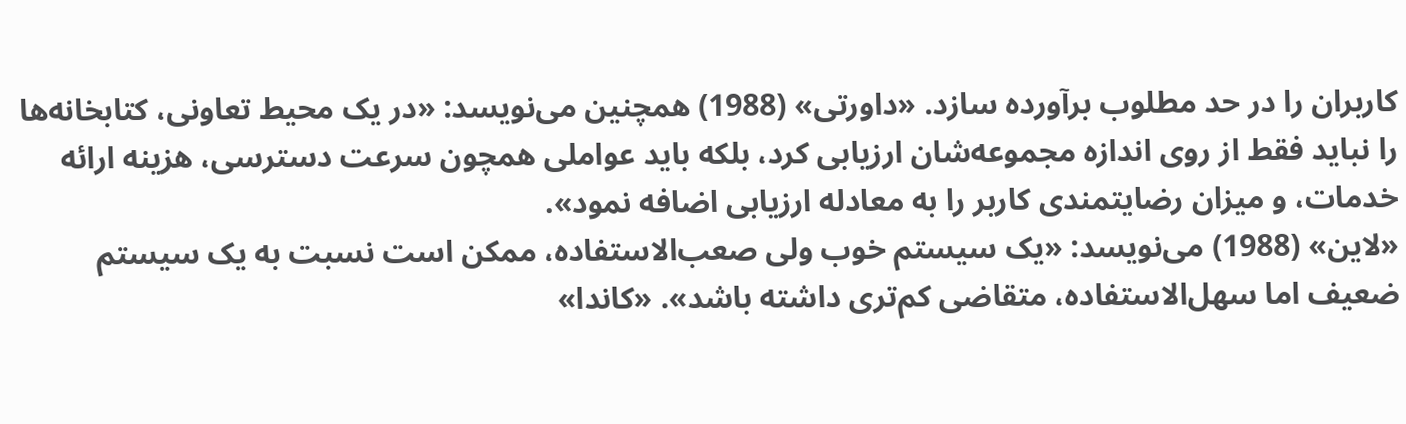کاربران را در حد مطلوب برآورده سازد. «داورتی» (1988) همچنين می‌نويسد: «در يک محيط تعاونی، کتابخانه‌ها را نبايد فقط از روی اندازه‌ مجموعه‌شان ارزيابی کرد، بلکه بايد عواملی همچون سرعت دسترسی، هزينه‌ ارائه‌ خدمات، و ميزان رضايتمندی کاربر را به معادله‌ ارزيابی اضافه نمود».
«لاين» (1988) می‌نويسد: «يک سيستم خوب ولی صعب‌الاستفاده، ممکن است نسبت به يک سيستم ضعيف اما سهل‌الاستفاده، متقاضی کم‌تری داشته باشد». «کاندا»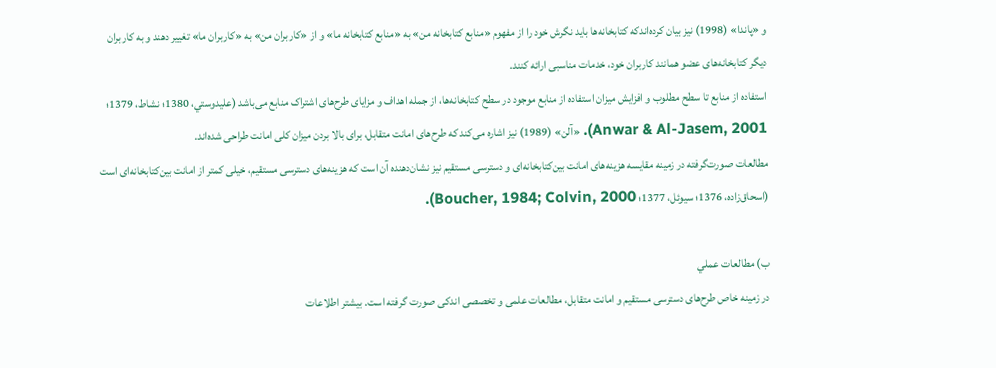و «پاندا» (1998) نيز بيان کرده‌اندكه كتابخانه‌ها بايد نگرش خود را از مفهوم «منابع کتابخانه‌ من» به «منابع کتابخانه‌ ما» و از «کاربران من» به «کاربران ما» تغيير دهند و به کاربران ديگر کتابخانه‌های عضو همانند کاربران خود، خدمات مناسبی ارائه كنند.
استفاده از منابع تا سطح مطلوب و افزايش ميزان استفاده از منابع موجود در سطح کتابخانه‌ها، از جمله اهداف و مزايای طرح‌های اشتراک منابع می‌باشد (عليدوستي، 1380؛ نشاط، 1379؛ Anwar & Al-Jasem, 2001). «آلن» (1989) نيز اشاره می‌کند که طرح‌های امانت متقابل، برای بالا بردن ميزان کلی امانت طراحی شده‌اند.
مطالعات صورت‌گرفته در زمينه‌ مقايسه‌ هزينه‌های امانت بين‌کتابخانه‌ای و دسترسی مستقيم نيز نشان‌دهنده‌ آن است که هزينه‌های دسترسی مستقيم، خيلی کمتر از امانت بين‌کتابخانه‌ای است (اسحاق‌زاده، 1376؛ سيوئل، 1377؛ Boucher, 1984; Colvin, 2000).

ب) مطالعات عملي
در زمينه‌ خاص طرح‌های دسترسی مستقيم و امانت متقابل، مطالعات علمی و تخصصی اندکی صورت گرفته است. بيشتر اطلاعات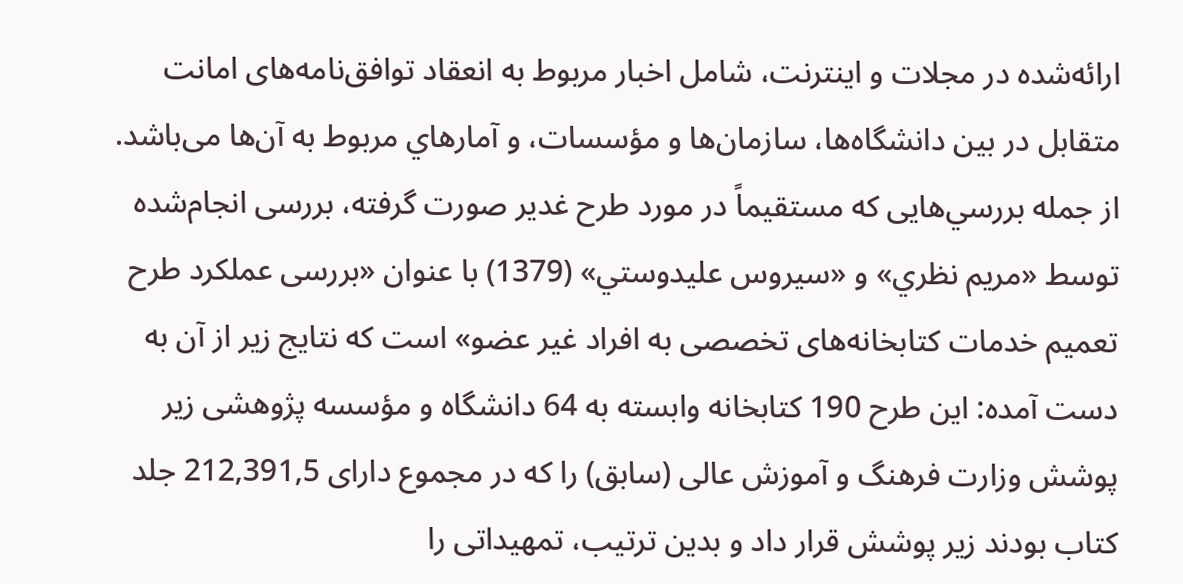ارائه‌شده در مجلات و اينترنت، شامل اخبار مربوط به انعقاد توافق‌نامه‌های امانت متقابل در بين دانشگاه‌ها، سازمان‌ها و مؤسسات، و آمارهاي مربوط به آن‌ها می‌باشد.
از جمله بررسي‌هايی که مستقيماً در مورد طرح غدير صورت گرفته، بررسی انجام‌شده توسط «مريم نظري» و «سيروس عليدوستي» (1379) با عنوان «بررسی عملكرد طرح تعميم خدمات كتابخانه‌های تخصصی به افراد غير عضو» است که نتايج زير از آن به دست آمده: اين طرح 190 كتابخانه‌ وابسته به 64 دانشگاه و مؤسسه‌ پژوهشی زير پوشش وزارت فرهنگ و آموزش عالی (سابق) را كه در مجموع دارای 212,391,5 جلد كتاب بودند زير پوشش قرار داد و بدين ترتيب، تمهيداتی را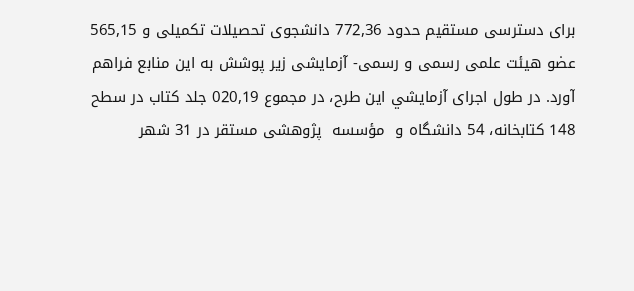برای دسترسی مستقيم حدود 772,36 دانشجوی تحصيلات تكميلی و 565,15 عضو هيئت علمی رسمی و رسمی- آزمايشی زير پوشش به اين منابع فراهم آورد. در طول اجرای آزمايشي اين طرح، در مجموع 020,19 جلد كتاب در سطح 148 كتابخانه، 54 دانشگاه و  مؤسسه‌  پژوهشی مستقر در 31 شهر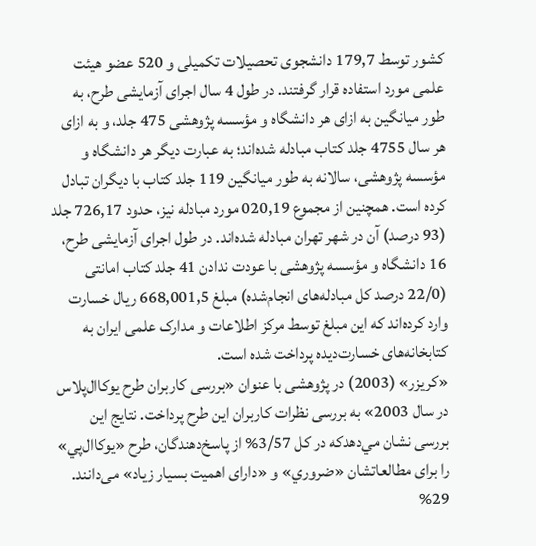كشور توسط 179,7 دانشجوی تحصيلات تكميلی و 520 عضو هيئت علمی مورد استفاده قرار گرفتند. در طول 4 سال اجرای آزمايشی طرح، به طور ميانگين به ازای هر دانشگاه و مؤسسه‌ پژوهشی 475 جلد، و به ازای هر سال 4755 جلد كتاب مبادله شده‌اند؛ به عبارت ديگر هر دانشگاه و مؤسسه‌ پژوهشی، سالانه به طور ميانگين 119 جلد كتاب با ديگران تبادل كرده است. همچنين از مجموع 020,19 مورد مبادله نيز، حدود 726,17 جلد (93 درصد) آن در شهر تهران مبادله شده‌اند. در طول اجرای آزمايشی طرح، 16 دانشگاه و مؤسسه‌ پژوهشی با عودت ندادن 41 جلد كتاب امانتی (22/0 درصد كل مبادله‌های انجام‌شده) مبلغ 668,001,5 ريال خسارت وارد كرده‌اند كه اين مبلغ توسط مركز اطلاعات و مدارک علمی ايران به كتابخانه‌های خسارت‌ديده پرداخت شده است.
«کريزر» (2003) در پژوهشی با عنوان «بررسی کاربران طرح يوكاال‌پلاس در سال 2003» به بررسی نظرات کاربران اين طرح پرداخت. نتايج اين بررسی نشان مي‌دهدکه در کل 3/57% از پاسخ‌دهندگان، طرح «يوكاال‌پي» را برای مطالعاتشان «ضروري» و «دارای اهميت بسيار زياد» می‌دانند. 29%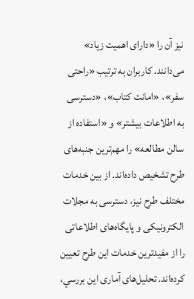نيز آن را «دارای اهميت زياد» می‌دانند. کاربران به ترتيب «راحتی سفر»، «امانت کتاب»، «دسترسی به اطلاعات بيشتر» و «استفاده از سالن مطالعه» را مهم‌ترين جنبه‌های طرح تشخيص داده‌اند. از بين خدمات مختلف طرح نيز، دسترسی به مجلات الکترونيکی و پايگاه‌های اطلاعاتی را از مفيدترين خدمات اين طرح تعيين کرده‌اند. تحليل‌های آماری اين بررسي،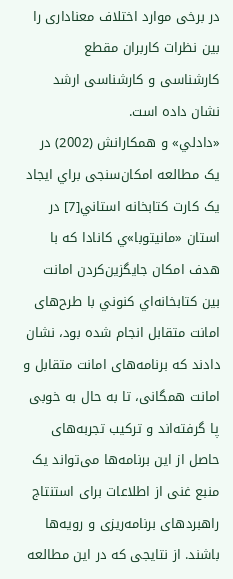در برخی موارد اختلاف معناداری را بين نظرات کاربران مقطع کارشناسی و کارشناسی ارشد نشان داده است.
«دادلي» و همکارانش (2002) در يک مطالعه‌ امکان‌سنجی براي ايجاد يک کارت کتابخانه‌ استاني[7] در استان «مانيتوبا»ي کانادا که با هدف امکان جايگزين‌کردن امانت بين کتابخانه‌اي كنوني با طرح‌های امانت متقابل انجام شده بود، نشان دادند که برنامه‌های امانت متقابل و امانت همگانی، تا به حال به خوبی پا گرفته‌اند و ترکيب تجربه‌های حاصل از اين برنامه‌ها می‌تواند يک منبع غنی از اطلاعات برای استنتاج راهبرد‌های برنامه‌ريزی و رويه‌ها باشند. از نتايجی که در اين مطالعه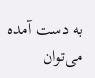به دست آمده می‌توان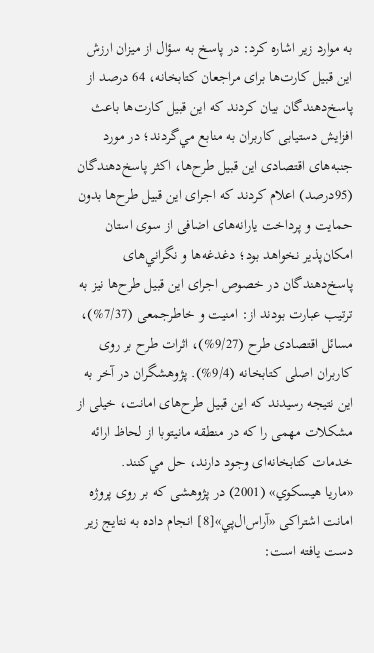به موارد زير اشاره کرد: در پاسخ به سؤال از ميزان ارزش اين قبيل کارت‌ها برای مراجعان کتابخانه، 64 درصد از پاسخ‌دهندگان بيان کردند که اين قبيل کارت‌ها باعث افزايش دستيابی کاربران به منابع مي‌گردند؛ در مورد جنبه‌‌های اقتصادی اين قبيل طرح‌ها، اکثر پاسخ‌دهندگان (95درصد) اعلام کردند که اجرای اين قبيل طرح‌ها بدون حمايت و پرداخت يارانه‌های اضافی از سوی استان امکان‌پذير نخواهد بود؛ دغدغه‌ها و نگراني‌های پاسخ‌دهندگان در خصوص اجرای اين قبيل طرح‌ها نيز به ترتيب عبارت بودند از: امنيت و خاطرجمعی (7/37%)، مسائل اقتصادی طرح (9/27%)، اثرات طرح بر روی کاربران اصلی کتابخانه (9/4%). پژوهشگران در آخر به اين نتيجه رسيدند که اين قبيل طرح‌های امانت، خيلی از مشکلات مهمی را که در منطقه‌ مانيتوبا از لحاظ ارائه‌ خدمات کتابخانه‌ای وجود دارند، حل مي‌کنند.
«ماريا هيسکوي» (2001) در پژوهشی که بر روی پروژه‌ امانت اشتراکی «آراس‌ال‌پي»[8] انجام داده به نتايج زير دست يافته است: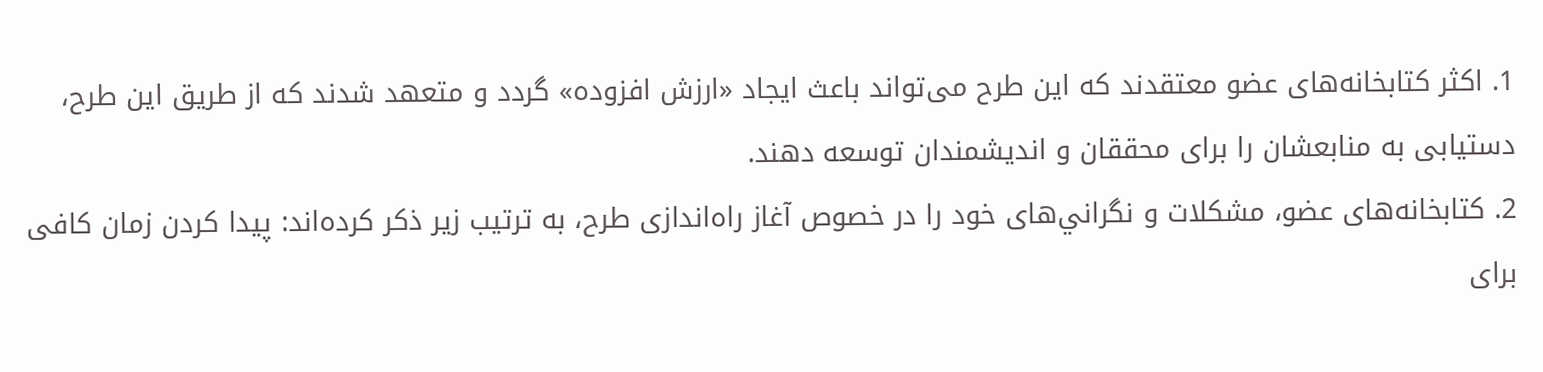1. اکثر کتابخانه‌های عضو معتقدند که اين طرح می‌تواند باعث ايجاد «ارزش افزوده» گردد و متعهد شدند که از طريق اين طرح، دستيابی به منابعشان را برای محققان و انديشمندان توسعه دهند.
2. کتابخانه‌های عضو، مشکلات و نگراني‌های خود را در خصوص آغاز راه‌اندازی طرح، به ترتيب زير ذکر کرده‌اند: پيدا کردن زمان کافی برای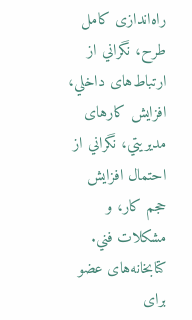راه‌اندازی کامل طرح، نگراني از ارتباط‌های داخلي، افزايش کارهای مديريتي، نگراني از احتمال افزايش حجم کار، و مشکلات فني.
کتابخانه‌های عضو برای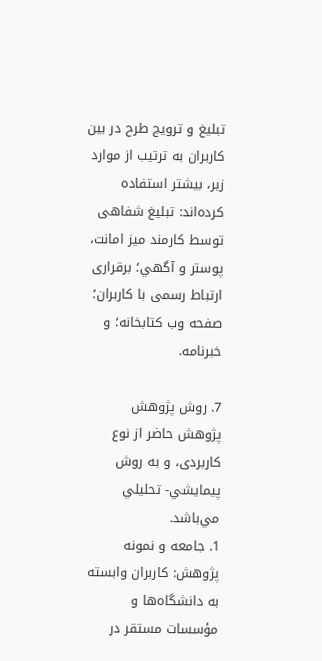تبليغ و ترويج طرح در بين کاربران به ترتيب از موارد زير، بيشتر استفاده کرده‌اند: تبليغ شفاهی توسط کارمند ميز امانت، پوستر و آگهي‌؛ برقراری ارتباط رسمی با کاربران؛ صفحه‌ وب کتابخانه؛ و خبرنامه‌.

7. روش پژوهش
پژوهش حاضر از نوع کاربردی، و به روش پيمايشي- تحليلي مي‌باشد.
1. جامعه و نمونه‌ پژوهش: کاربران وابسته به دانشگاه‌ها و مؤسسات مستقر در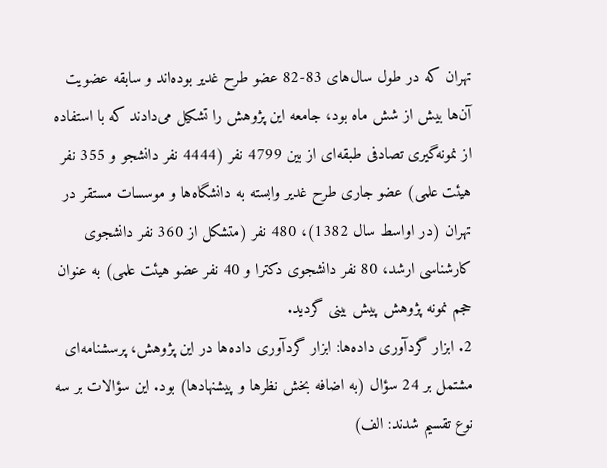تهران که در طول سال‌های 83-82 عضو طرح غدير بوده‌اند و سابقه‌ عضويت آن‌ها بيش از شش ماه بود، جامعه‌ اين پژوهش را تشکيل می‌دادند که با استفاده از نمونه‌گيری تصادفی طبقه‌ای از بين 4799 نفر (4444 نفر دانشجو و 355 نفر هيئت علمی) عضو جاری طرح غدير وابسته به دانشگاه‌ها و موسسات مستقر در تهران (در اواسط سال 1382)، 480 نفر (متشکل از 360 نفر دانشجوی کارشناسی ارشد، 80 نفر دانشجوی دکترا و 40 نفر عضو هيئت علمی) به عنوان حجم نمونه‌ پژوهش پيش بينی گرديد.
2. ابزار گردآوری داده‌ها: ابزار گردآوری داده‌ها در اين پژوهش، پرسشنامه‌ای مشتمل بر 24 سؤال (به اضافه‌ بخش نظرها و پيشنهادها) بود. اين سؤالات بر سه نوع تقسيم شدند: الف)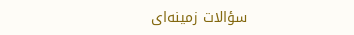سؤالات زمينه‌ای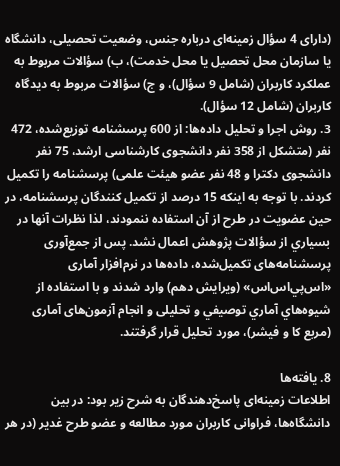(دارای 4 سؤال زمينه‌ای درباره‌ جنس، وضعيت تحصيلی، دانشگاه يا سازمان محل تحصيل يا محل خدمت)، ب) سؤالات مربوط به عملکرد کاربران (شامل 9 سؤال)، و ج) سؤالات مربوط به ديدگاه کاربران (شامل 12 سؤال).
3. روش اجرا و تحليل داده‌ها: از 600 پرسشنامه‌ توزيع‌شده، 472 نفر (متشکل از 358 نفر دانشجوی کارشناسی ارشد، 75 نفر دانشجوی دکترا و 48 نفر عضو هيئت علمی) پرسشنامه را تکميل کردند. با توجه به اينكه 15 درصد از تكميل كنندگان پرسشنامه، در حين عضويت در طرح از آن استفاده ننمودند، لذا نظرات آنها در بسياري از سؤالات پژوهش اعمال نشد. پس از جمع‌آوری پرسشنامه‌های تکميل‌شده، داده‌ها در نرم‌افزار آماری «اس‌پي‌اس‌اس» (ويرايش دهم) وارد شدند و با استفاده از شيوه‌هاي آماري توصيفي و تحليلی و انجام آزمون‌های آماری (مربع کا و فيشر)، مورد تحليل قرار گرفتند.

8. يافته‌ها
اطلاعات زمينه‌ای پاسخ‌دهندگان به شرح زير بود: در بين دانشگاه‌ها، فراوانی کاربران مورد مطالعه و عضو طرح غدير (در هر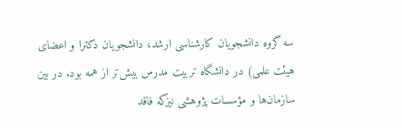سه گروه دانشجويان کارشناسی ارشد، دانشجويان دکترا و اعضای هيئت علمی) در دانشگاه تربيت مدرس بيش‌تر از همه بود. در بين سازمان‌ها و مؤسسات پژوهشی نيزکه فاقد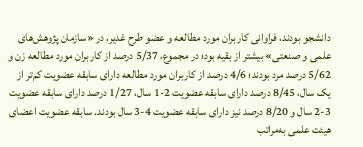دانشجو بودند، فراوانی کاربران مورد مطالعه و عضو طرح غدير، در «سازمان پژوهش‌های علمی و صنعتی» بيشتر از بقيه بود؛ در مجموع، 5/37 درصد از کاربران مورد مطالعه زن و  5/62 درصد مرد بودند؛ 4/6 درصد از کاربران مورد مطالعه دارای سابقه‌ عضويت کم‌تر از يک سال، 8/45 درصد دارای سابقه‌ عضويت 2-1 سال، 1/27 درصد دارای سابقه‌ عضويت 3-2 سال و 8/20 درصد نيز دارای سابقه‌ عضويت 4-3 سال بودند. سابقه‌ عضويت اعضای هيئت علمی به‌مراتب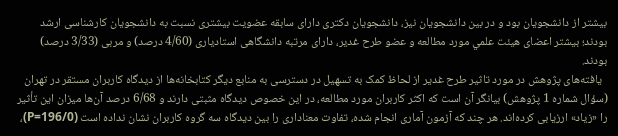بيشتر از دانشجويان بود و در بين دانشجويان نيز، دانشجويان دکتری دارای سابقه‌ عضويت بيشتری نسبت به دانشجويان کارشناسی ارشد بودند؛ بيشتر اعضای هيئت علمي مورد مطالعه و عضو طرح غدير، دارای مرتبه‌ دانشگاهی استادياری (4/60 درصد) و مربی (3/33 درصد) بودند.
  يافته‌های پژوهش در مورد تاثير طرح غدير از لحاظ کمک به تسهيل در دسترسی به منابع ديگر كتابخانه‌ها از ديدگاه کاربران مستقر در تهران (سؤال شماره 1 پژوهش) بيانگر آن است که اکثر کاربران مورد مطالعه، در اين خصوص ديدگاه مثبتی دارند و 6/68 درصد آن‌ها ميزان اين تأثير را «زياد» ارزيابی کرده‌اند. هر چند که آزمون آماری انجام شده، تفاوت معناداری را بين ديدگاه سه گروه کاربران نشان نداده است (196/0=P)،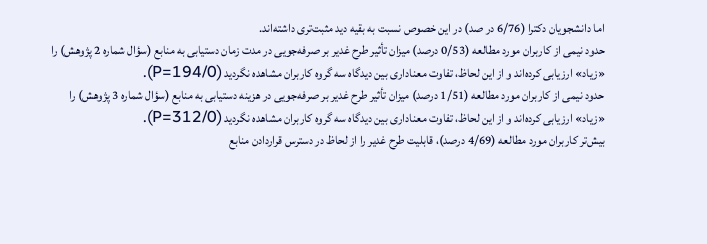اما دانشجويان دکترا (6/76 در صد) در اين خصوص نسبت به بقيه ديد مثبت‌‌تری داشته‌اند.
حدود نيمی از کاربران مورد مطالعه (0/53 درصد) ميزان تأثير طرح غدير بر صرفه‌جويی در مدت زمان دستيابی به منابع (سؤال شماره 2 پژوهش) را «زياد» ارزيابی کرده‌اند و از اين لحاظ، تفاوت معناداری بين ديدگاه سه گروه کاربران مشاهده نگرديد (194/0=P).
حدود نيمی از کاربران مورد مطالعه (1/51 درصد) ميزان تأثير طرح غدير بر صرفه‌جويی در هزينه‌ دستيابی به منابع (سؤال شماره 3 پژوهش) را «زياد» ارزيابی کرده‌اند و از اين لحاظ، تفاوت معناداری بين ديدگاه سه گروه کاربران مشاهده نگرديد (312/0=P).
بيش‌تر کاربران مورد مطالعه (4/69 درصد)، قابليت طرح غدير را از لحاظ در دسترس قراردادن منابع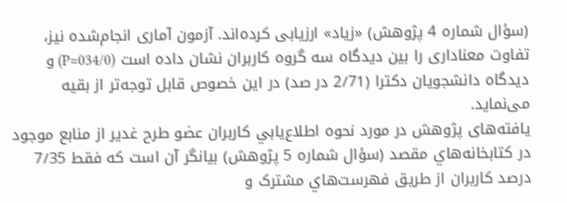(سؤال شماره 4 پژوهش) «زياد» ارزيابی کرده‌اند. آزمون آماری انجام‌شده نيز، تفاوت معناداری را بين ديدگاه سه گروه کاربران نشان داده است (034/0=P) و ديدگاه دانشجويان دکترا (2/71 در صد) در اين خصوص قابل توجه‌تر از بقيه می‌نمايد.
يافته‌های پژوهش در مورد نحوه‌ اطلاع‌يابي کاربران عضو طرح غدير از منابع موجود در کتابخانه‌هاي مقصد (سؤال شماره 5 پژوهش) بيانگر آن است که فقط 7/35 درصد کاربران از طريق فهرست‌هاي مشترک و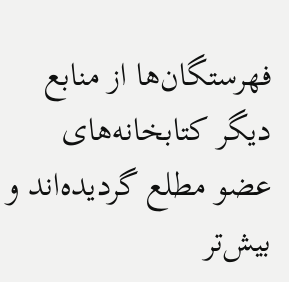فهرستگان‌ها از منابع ديگر کتابخانه‌های عضو مطلع گرديده‌اند و بيش‌تر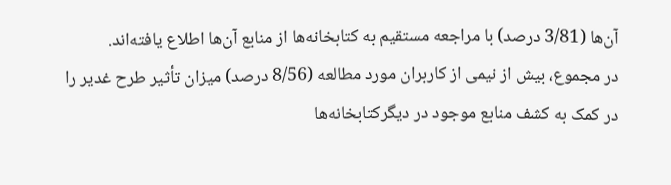آن‌ها (3/81 درصد) با مراجعه‌ مستقيم به کتابخانه‌ها از منابع آن‌ها اطلاع يافته‌اند.
در مجموع، بيش از نيمی از کاربران مورد مطالعه (8/56 درصد) ميزان تأثير طرح غدير را در کمک به کشف منابع موجود در ديگرکتابخانه‌ها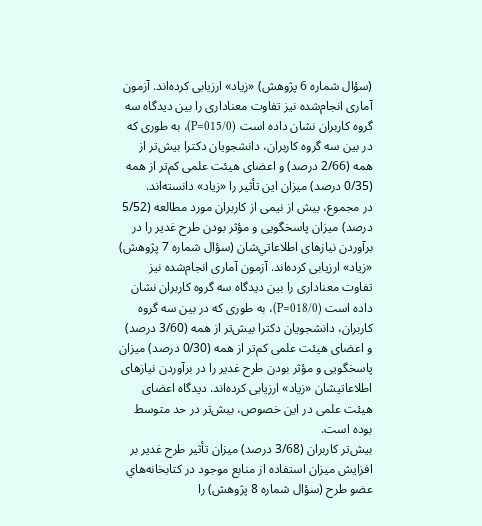(سؤال شماره 6 پژوهش) «زياد» ارزيابی کرده‌اند. آزمون آماری انجام‌شده نيز تفاوت معناداری را بين ديدگاه سه گروه کاربران نشان داده است (015/0=P)، به طوری که در بين سه گروه کاربران، دانشجويان دکترا بيش‌تر از همه (2/66 درصد) و اعضای هيئت علمی کم‌تر از همه (0/35 درصد) ميزان اين تأثير را «زياد» دانسته‌اند.
در مجموع، بيش از نيمی از کاربران مورد مطالعه (5/52 درصد) ميزان پاسخگويی و مؤثر بودن طرح غدير را در برآوردن نيازهای اطلاعاتي‌شان (سؤال شماره 7 پژوهش) «زياد» ارزيابی کرده‌اند. آزمون آماری انجام‌شده نيز تفاوت معناداری را بين ديدگاه سه گروه کاربران نشان داده است (018/0=P)، به طوری که در بين سه گروه کاربران، دانشجويان دکترا بيش‌تر از همه (3/60 درصد) و اعضای هيئت علمی کم‌تر از همه (0/30 درصد) ميزان پاسخگويی و مؤثر بودن طرح غدير را در برآوردن نيازهای اطلاعاتيشان «زياد» ارزيابی کرده‌اند. ديدگاه اعضای هيئت علمی در اين خصوص، بيش‌تر در حد متوسط بوده است.
بيش‌تر کاربران (3/68 درصد) ميزان تأثير طرح غدير بر افزايش ميزان استفاده از منابع موجود در کتابخانه‌هاي عضو طرح (سؤال شماره 8 پژوهش) را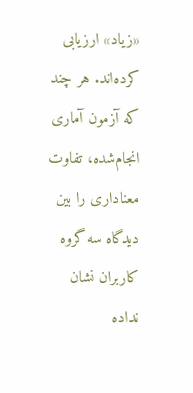«زياد» ارزيابی کرده‌اند. هر چند که آزمون آماری انجام‌شده، تفاوت معناداری را بين ديدگاه سه گروه کاربران نشان نداده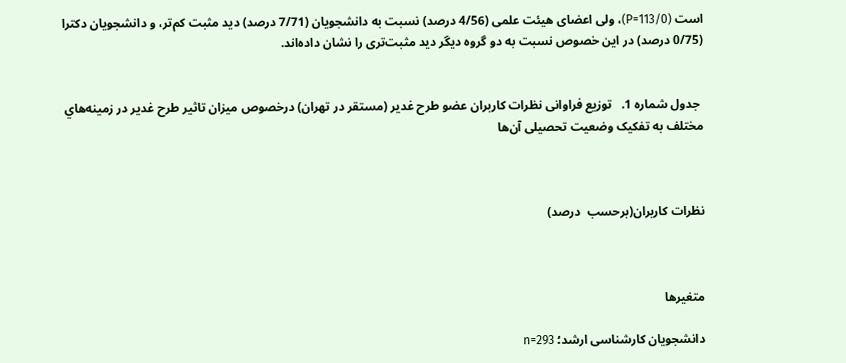است (113/0=P)، ولی اعضای هيئت علمی (4/56 درصد) نسبت به دانشجويان (7/71 درصد) ديد مثبت کم‌تر، و دانشجويان دکترا (0/75 درصد) در اين خصوص نسبت به دو گروه ديگر ديد مثبت‌تری را نشان داده‌اند.


 جدول شماره 1.   توزيع فراوانی نظرات کاربران عضو طرح غدير (مستقر در تهران) درخصوص ميزان تاثير طرح غدير در زمينه‌هاي مختلف به تفکيک وضعيت تحصيلی آن‌ها



نظرات كاربران(برحسب  درصد)



متغيرها

دانشجويان کارشناسی ارشد؛ n=293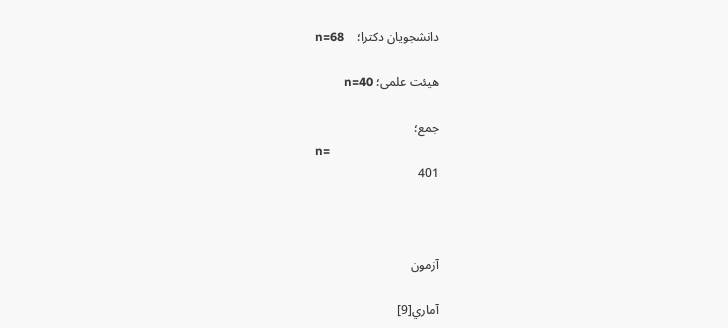دانشجويان دكترا؛    n=68

هيئت علمی؛ n=40

جمع؛
n=
401



آزمون

آماري[9]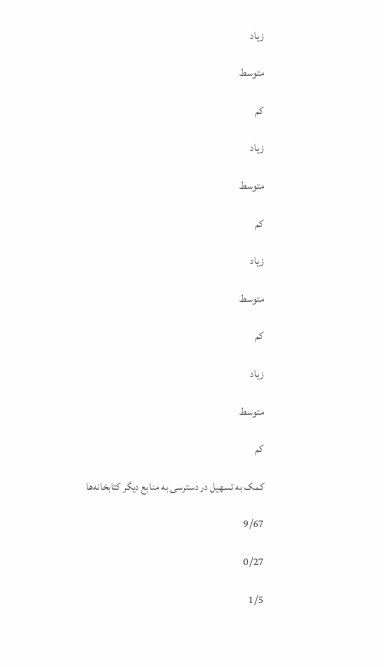زياد

متوسط

كم

زياد

متوسط

كم

زياد

متوسط

كم

زياد

متوسط

كم

کمک به تسهيل در دسترسی به منابع ديگر کتابخانه‌ها

9/67

0/27

1/5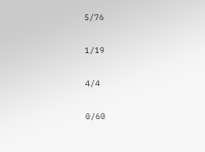5/76

1/19

4/4

0/60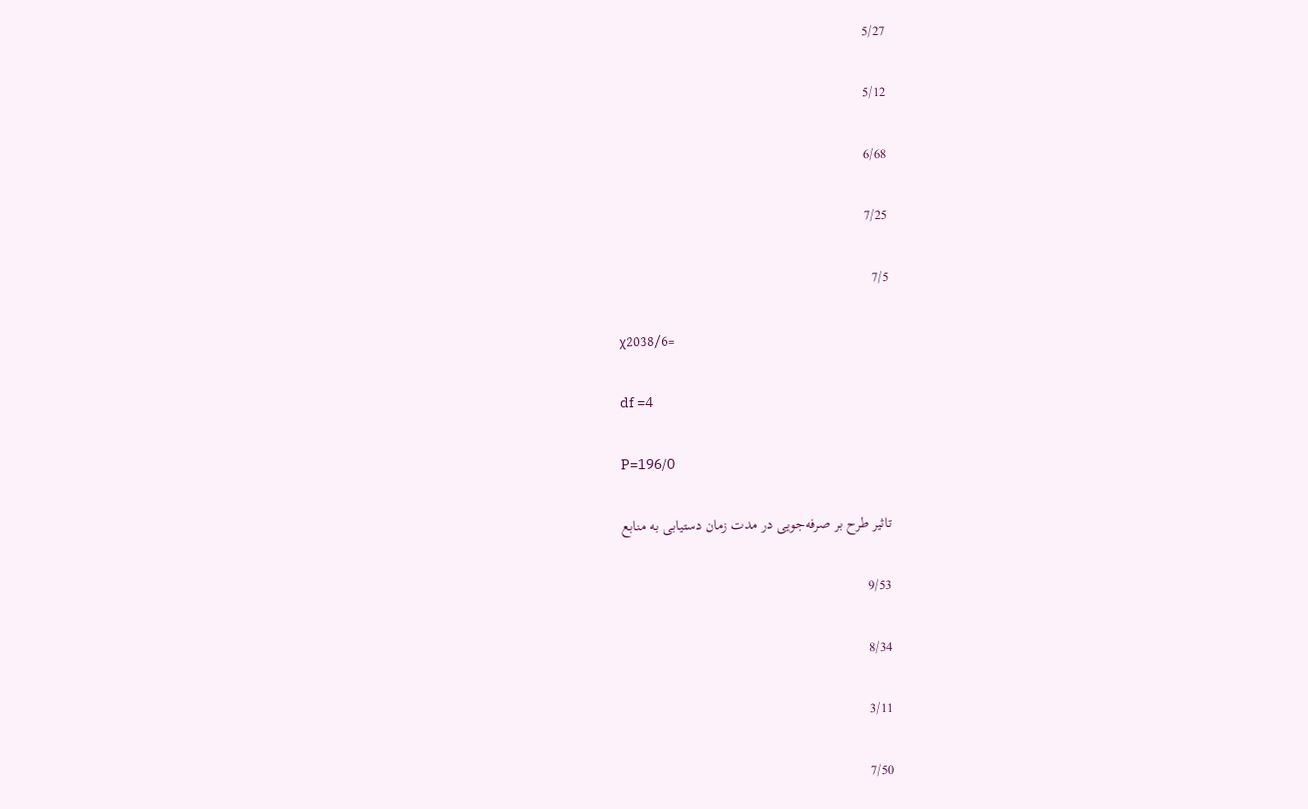5/27

5/12

6/68

7/25

7/5

χ2038/6=

df =4

P=196/0

تاثير طرح بر صرفه‌جويی در مدت زمان دستيابی به منابع

9/53

8/34

3/11

7/50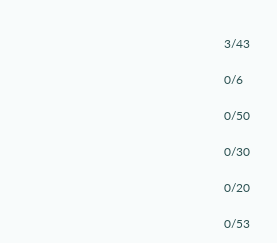3/43

0/6

0/50

0/30

0/20

0/53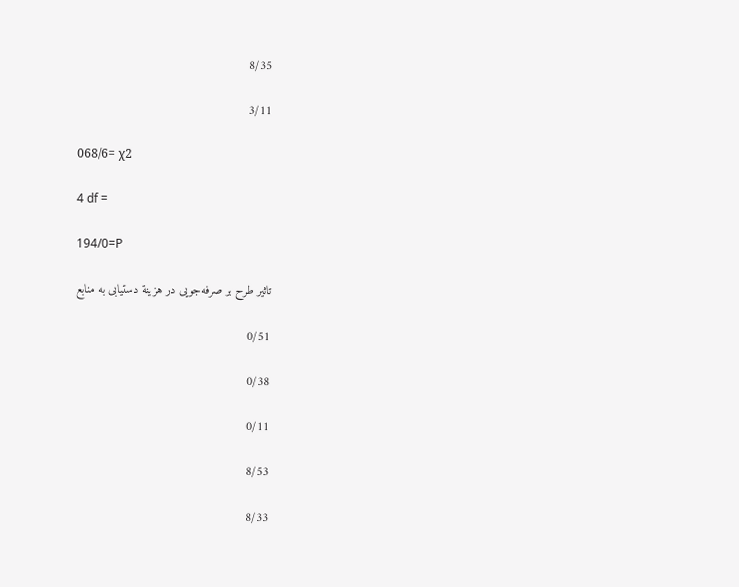8/35

3/11

068/6= χ2

4 df =

194/0=P

تاثير طرح بر صرفه‌جويی در هزينة دستيابی به منابع

0/51

0/38

0/11

8/53

8/33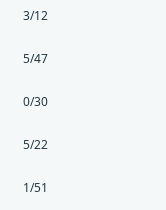3/12

5/47

0/30

5/22

1/51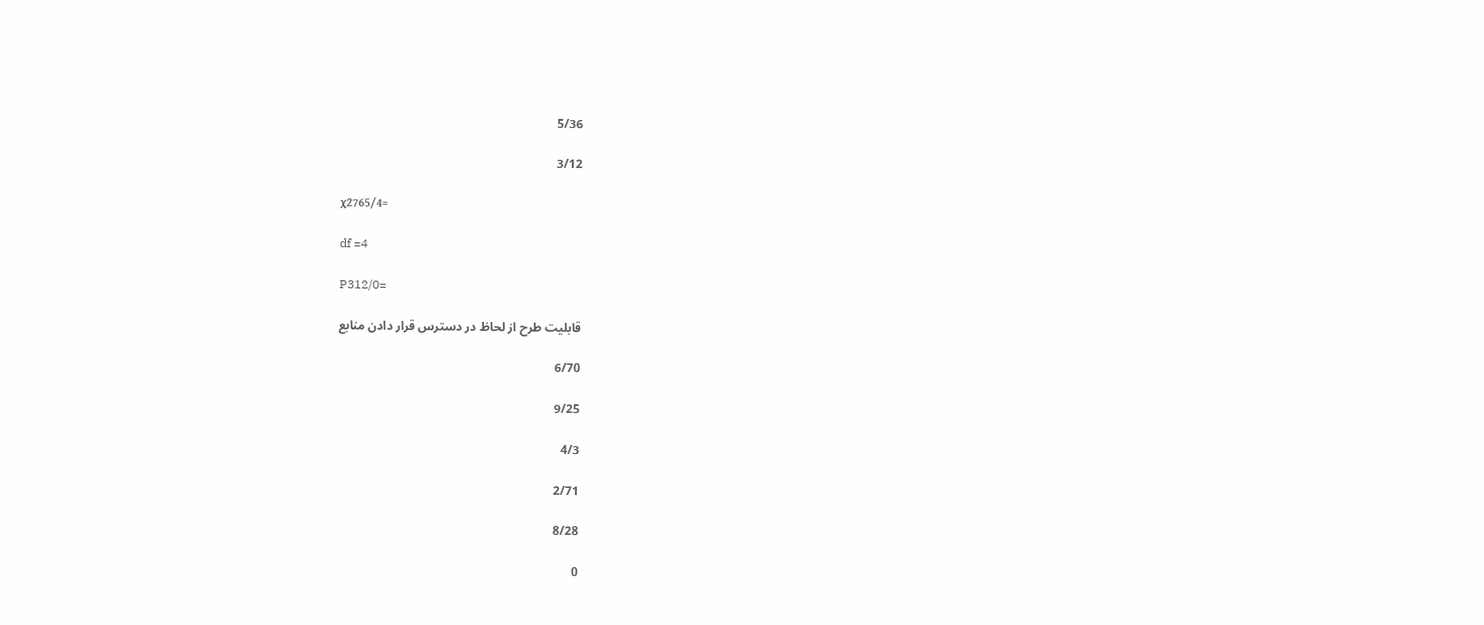5/36

3/12

χ2765/4=

df =4

P312/0=

قابليت طرح از لحاظ در دسترس قرار دادن منابع

6/70

9/25

4/3

2/71

8/28

0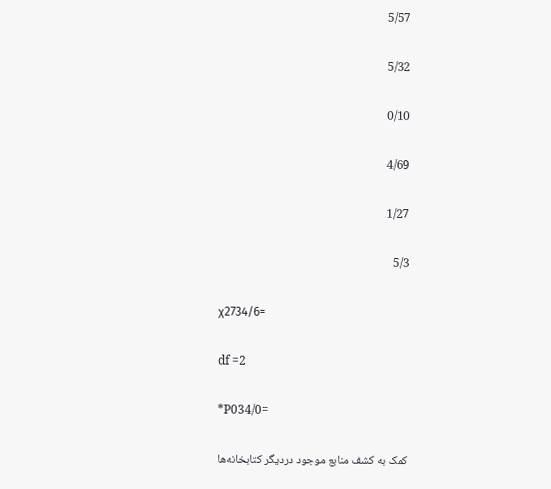5/57

5/32

0/10

4/69

1/27

5/3

χ2734/6=

df =2

*P034/0=

کمک به کشف منابع موجود درديگر کتابخانه‌ها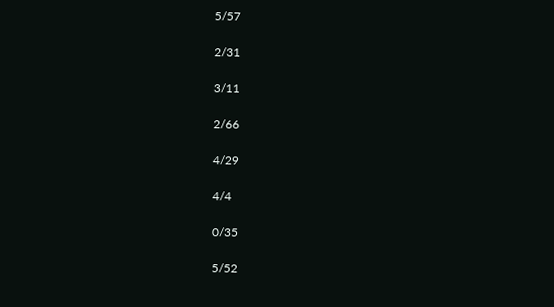5/57

2/31

3/11

2/66

4/29

4/4

0/35

5/52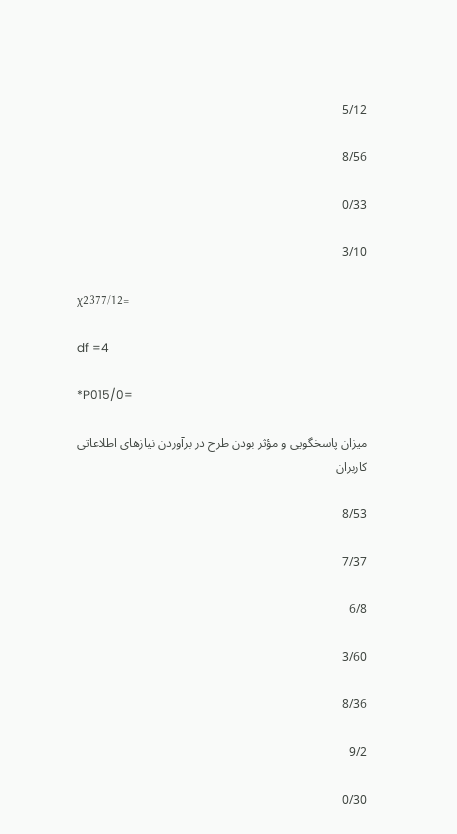5/12

8/56

0/33

3/10

χ2377/12=

df =4

*P015/0=

ميزان پاسخگويی و مؤثر بودن طرح در برآوردن نيازهای اطلاعاتی کاربران

8/53

7/37

6/8

3/60

8/36

9/2

0/30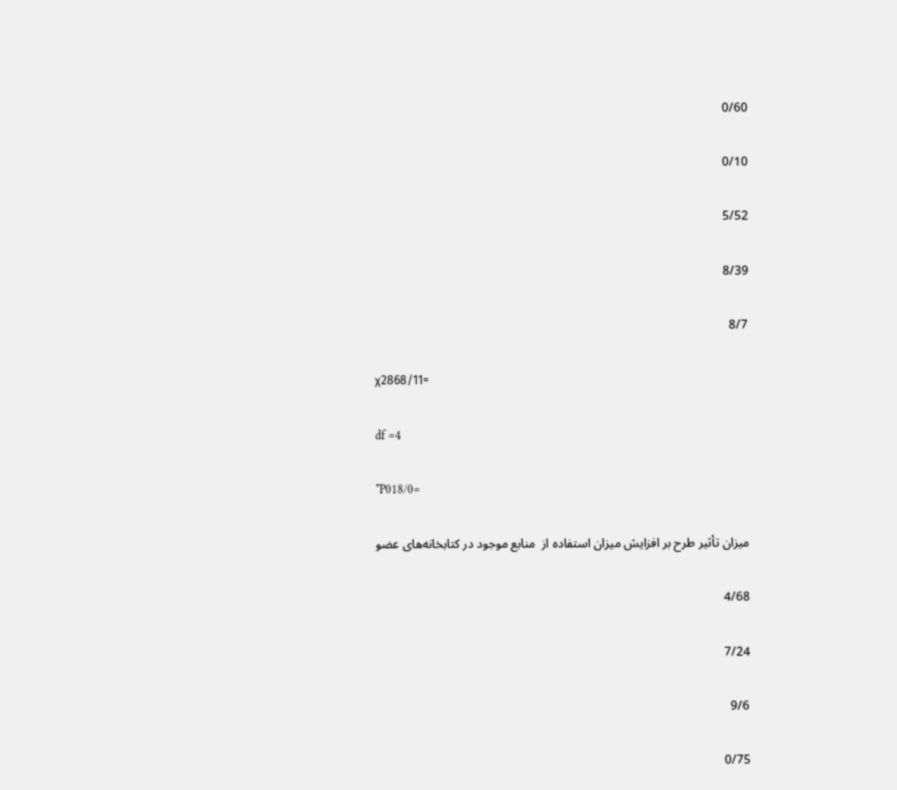0/60

0/10

5/52

8/39

8/7

χ2868/11=

df =4

*P018/0=

ميزان تأثير طرح بر افزايش ميزان استفاده از  منابع موجود در کتابخانه‌های عضو

4/68

7/24

9/6

0/75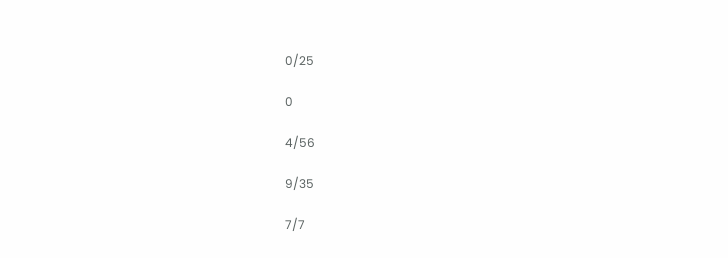0/25

0

4/56

9/35

7/7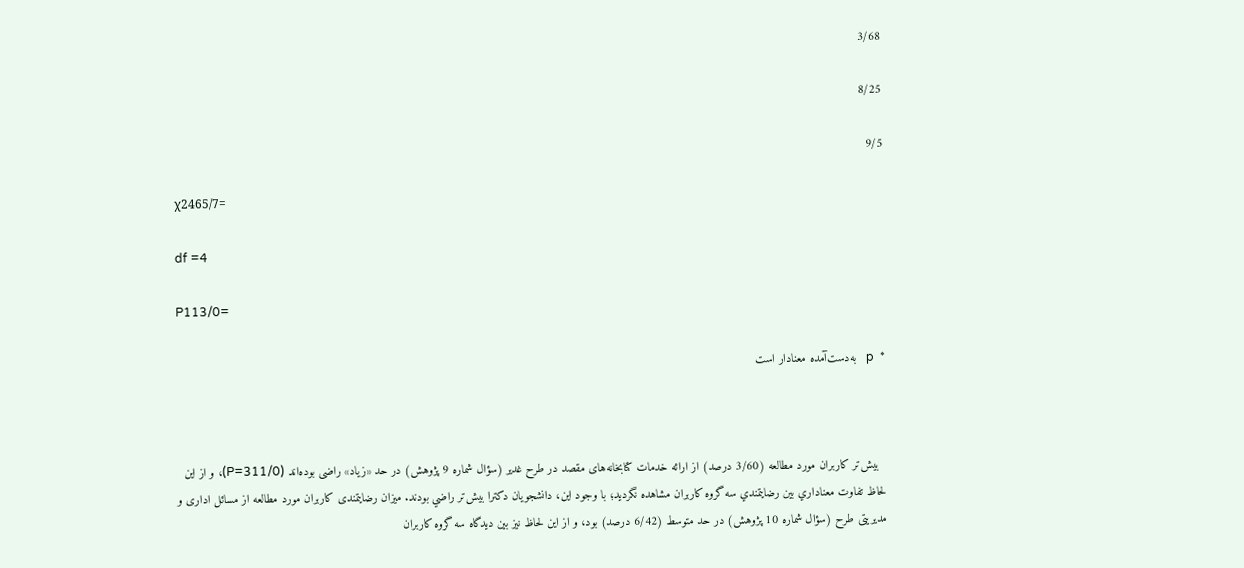3/68

8/25

9/5

χ2465/7=

df =4

P113/0=

*  p   به‌دست‌آمده معنادار است



  بيش‌تر کاربران مورد مطالعه (3/60 درصد) از ارائه‌ خدمات کتابخانه‌های مقصد در طرح غدير (سؤال شماره 9 پژوهش) در حد «زياد» راضی بوده‌اند (311/0=P)، و از اين لحاظ تفاوت معناداري بين رضايتمندي سه گروه كاربران مشاهده نگرديد؛ با وجود اين، دانشجويان دكترا بيش‌تر راضي بودند. ميزان رضايتمندی کاربران مورد مطالعه از مسائل اداری و مديريتی طرح (سؤال شماره 10 پژوهش) در حد متوسط (6/42 درصد) بود، و از اين لحاظ‌ نيز بين ديدگاه سه گروه کاربران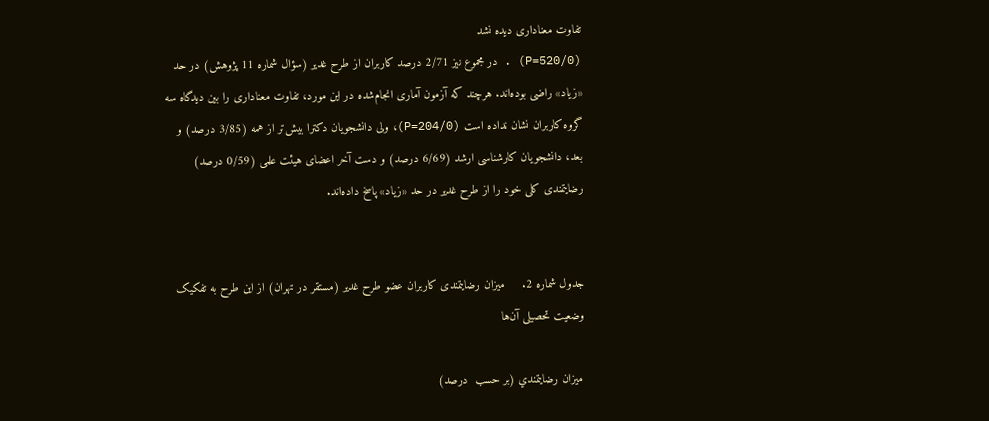تفاوت معناداری ديده نشد
(520/0=P) . در مجموع نيز 2/71 درصد کاربران از طرح غدير (سؤال شماره 11 پژوهش) در حد «زياد» راضی بوده‌اند. هرچند که آزمون آماری انجام‌شده در اين مورد، تفاوت معناداری را بين ديدگاه سه گروه کاربران نشان نداده است (204/0=P)، ولی دانشجويان دکترا بيش‌تر از همه (3/85 درصد) و بعد، دانشجويان کارشناسی ارشد (6/69 درصد) و دست آخر اعضای هيئت علمی (0/59 درصد) رضايتمندی کلی خود را از طرح غدير در حد «زياد» پاسخ داده‌اند.


جدول شماره 2.     ميزان رضايتمندی کاربران عضو طرح غدير (مستقر در تهران) از اين طرح به تفکيک وضعيت تحصيلی آن‌ها

 ميزان رضايتمندي (بر حسب  درصد)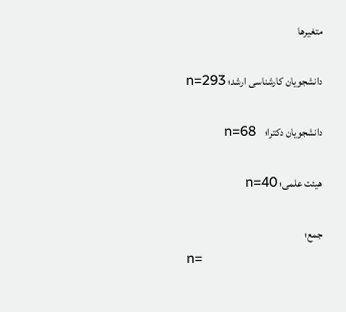متغيرها

دانشجويان کارشناسی ارشد؛ n=293

دانشجويان دكترا؛    n=68

هيئت علمی؛ n=40

جمع؛
n=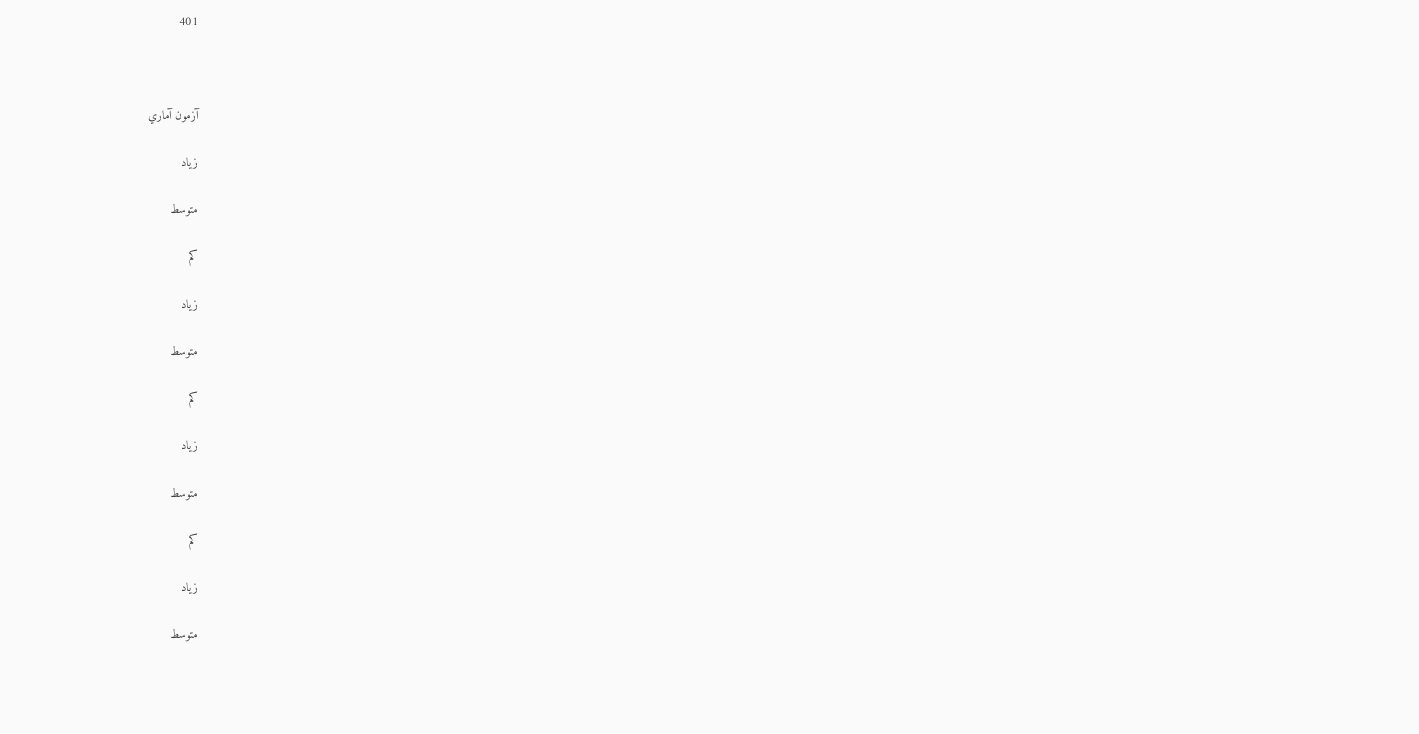401



آزمون آماري

زياد

متوسط

كم

زياد

متوسط

كم

زياد

متوسط

كم

زياد

متوسط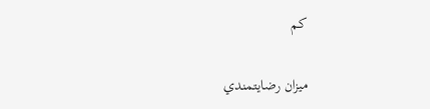كم

ميزان رضايتمندي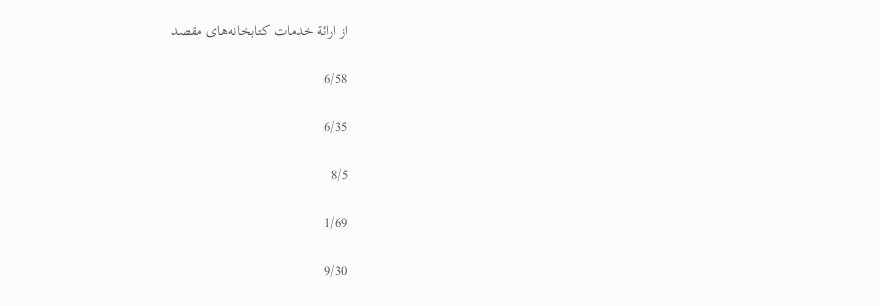از ارائة خدمات کتابخانه‌های مقصد

6/58

6/35

8/5

1/69

9/30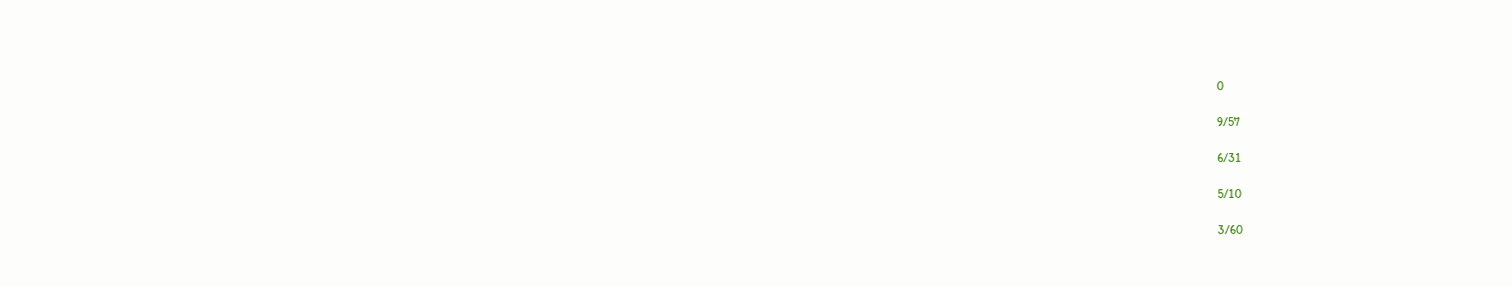0

9/57

6/31

5/10

3/60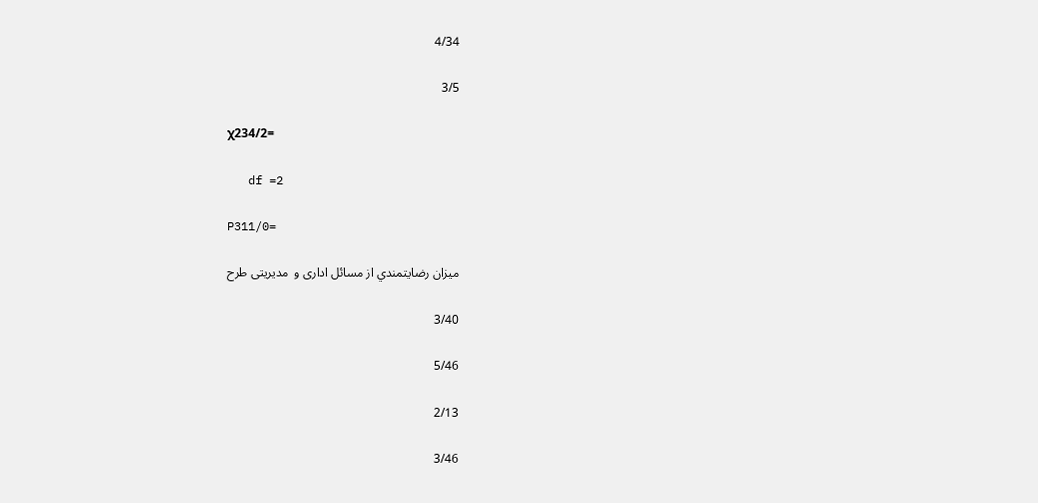4/34

3/5

χ234/2=

   df =2

P311/0=

ميزان رضايتمندي از مسائل اداری و  مديريتی طرح

3/40

5/46

2/13

3/46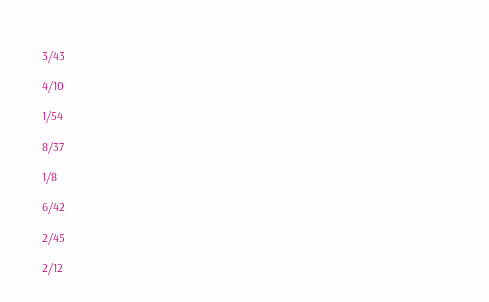3/43

4/10

1/54

8/37

1/8

6/42

2/45

2/12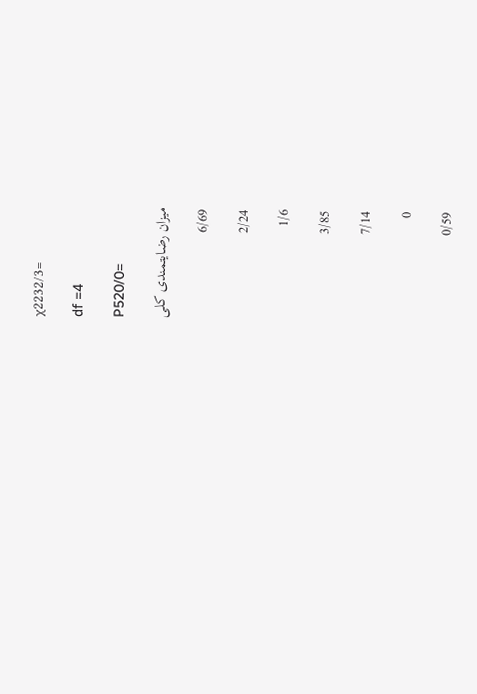χ2232/3=

df =4

P520/0=

ميزان رضايتمندی کلی

6/69

2/24

1/6

3/85

7/14

0

0/59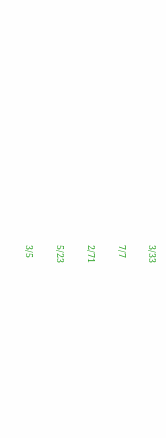3/33

7/7

2/71

5/23

3/5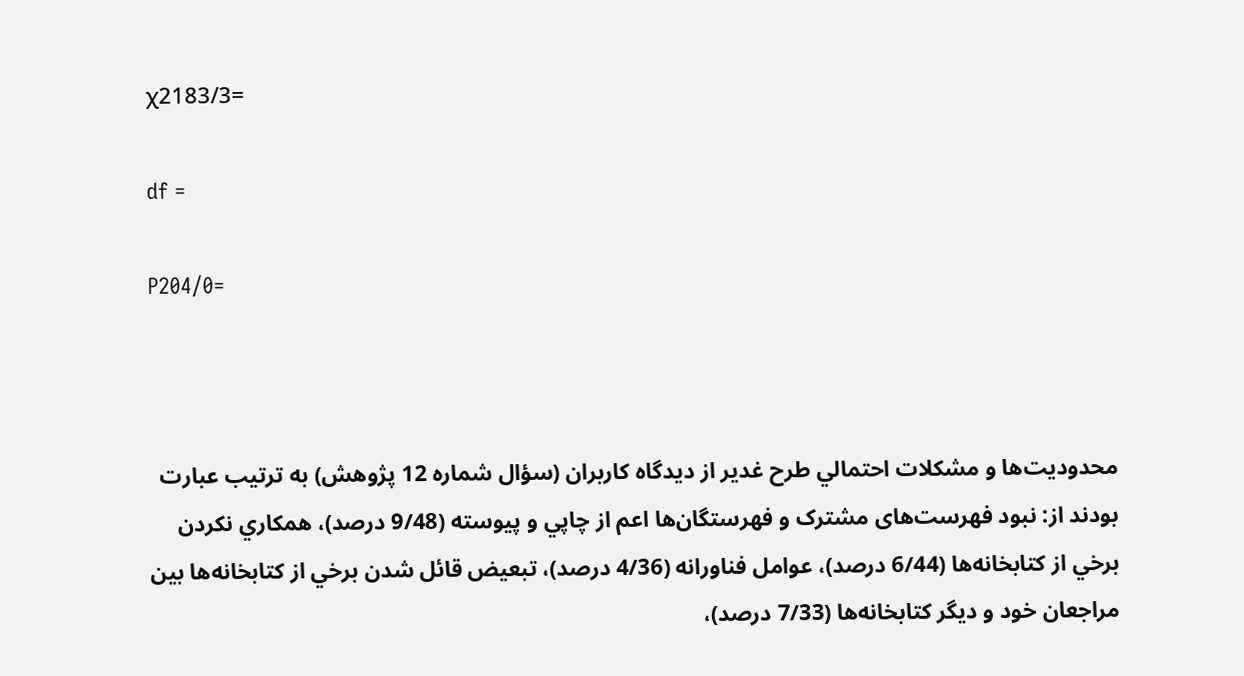χ2183/3=

df =

P204/0=



محدوديت‌ها و مشکلات احتمالي طرح غدير از ديدگاه کاربران (سؤال شماره 12 پژوهش) به ترتيب عبارت بودند از: نبود فهرست‌های مشترک و فهرستگان‌ها اعم از چاپي و پيوسته (9/48 درصد)، همکاري نكردن برخي از کتابخانه‌ها (6/44 درصد)، عوامل فناورانه (4/36 درصد)، تبعيض قائل شدن برخي از کتابخانه‌ها بين مراجعان خود و ديگر کتابخانه‌ها (7/33 درصد)،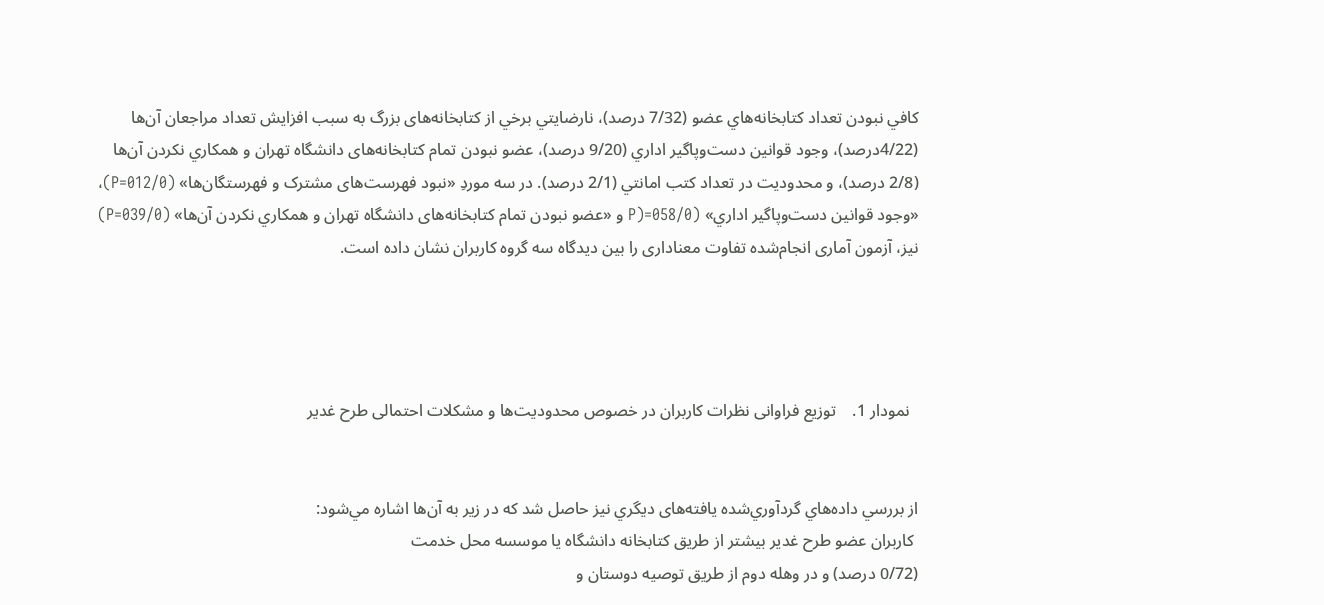کافي نبودن تعداد کتابخانه‌هاي عضو (7/32 درصد)، نارضايتي برخي از کتابخانه‌های بزرگ به سبب افزايش تعداد مراجعان آن‌ها (4/22درصد)، وجود قوانين دست‌و‌پا‌گير اداري (9/20 درصد)، عضو نبودن تمام کتابخانه‌های دانشگاه تهران و همکاري نكردن آن‌ها (2/8 درصد)، و محدوديت در تعداد کتب امانتي (2/1 درصد). در سه موردِ «نبود فهرست‌های مشترک و فهرستگان‌ها» (012/0=P)، «وجود قوانين دست‌و‌پا‌گير اداري» (058/0=(P و «عضو نبودن تمام کتابخانه‌های دانشگاه تهران و همکاري نكردن آن‌ها» (039/0=P) نيز، آزمون آماری انجام‌شده تفاوت معناداری را بين ديدگاه سه گروه کاربران نشان داده است.




  نمودار 1.    توزيع فراوانی نظرات کاربران در خصوص محدوديت‌ها و مشکلات احتمالی طرح غدير


از بررسي داده‌هاي گردآوري‌شده يافته‌های ديگري نيز حاصل شد كه در زير به آن‌ها اشاره مي‌شود:
 کاربران عضو طرح غدير بيشتر از طريق کتابخانه‌ دانشگاه يا موسسه‌ محل خدمت
(0/72 درصد) و در وهله‌ دوم از طريق توصيه‌ دوستان و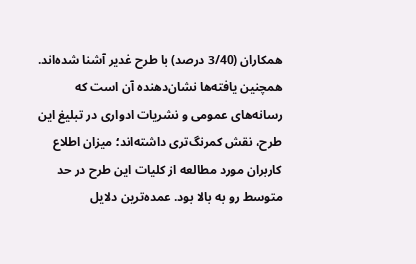همکاران (3/40 درصد) با طرح غدير آشنا شده‌اند. همچنين يافته‌ها نشان‌دهنده آن است که رسانه‌های عمومی و نشريات ادواری در تبليغ اين طرح، نقش کمرنگ‌تری داشته‌اند؛ ميزان اطلاع کاربران مورد مطالعه از کليات اين طرح در حد متوسط رو به بالا بود. عمده‌ترين دلايل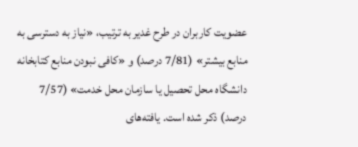عضويت کاربران در طرح غدير به ترتيب، «نياز به دسترسی به منابع بيشتر» (7/81 درصد) و «کافی نبودن منابع کتابخانه‌ دانشگاه محل تحصيل يا سازمان محل خدمت» (7/57 درصد) ذکر شده است. يافته‌های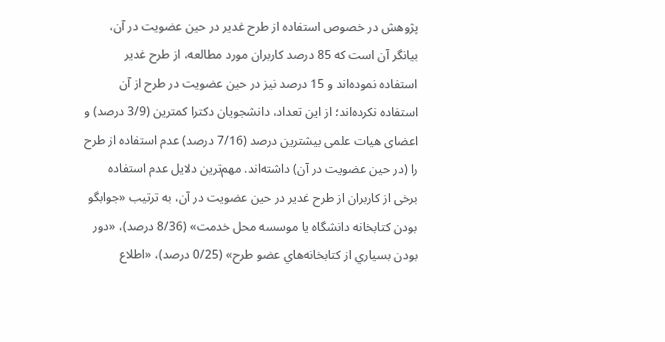پژوهش در خصوص استفاده از طرح غدير در حين عضويت در آن، بيانگر آن است که 85 درصد کاربران مورد مطالعه، از طرح غدير استفاده نموده‌اند و 15 درصد نيز در حين عضويت در طرح از آن استفاده نکرده‌اند؛ از اين تعداد، دانشجويان دکترا کمترين (3/9 درصد) و اعضای هيات علمی بيشترين درصد (7/16 درصد) عدم استفاده از طرح را (در حين عضويت در آن) داشته‌اند. مهم‌ترين دلايل عدم استفاده برخی از کاربران از طرح غدير در حين عضويت در آن، به ترتيب «جوابگو بودن کتابخانه‌ دانشگاه يا موسسه‌ محل خدمت» (8/36 درصد)، «دور بودن بسياري از کتابخانه‌هاي عضو طرح» (0/25 درصد)، «اطلاع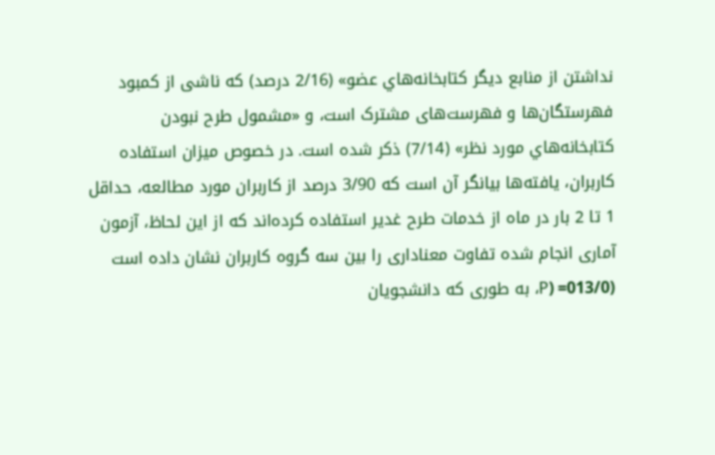نداشتن از منابع ديگر کتابخانه‌هاي عضو» (2/16 درصد) که ناشی از کمبود فهرستگان‌ها و فهرست‌های مشترک است، و «مشمول طرح نبودن کتابخانه‌هاي مورد نظر» (7/14) ذکر شده است. در خصوص ميزان استفاده‌ کاربران، يافته‌ها بيانگر آن است که 3/90 درصد از کاربران مورد مطالعه، حداقل 1 تا 2 بار در ماه از خدمات طرح غدير استفاده کرده‌اند که از اين لحاظ، آزمون آماری انجام شده تفاوت معناداری را بين سه گروه کاربران نشان داده است (013/0= (P، به طوری که دانشجويان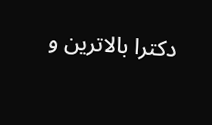دکترا بالاترين و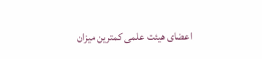اعضای هيئت علمی کمترين ميزان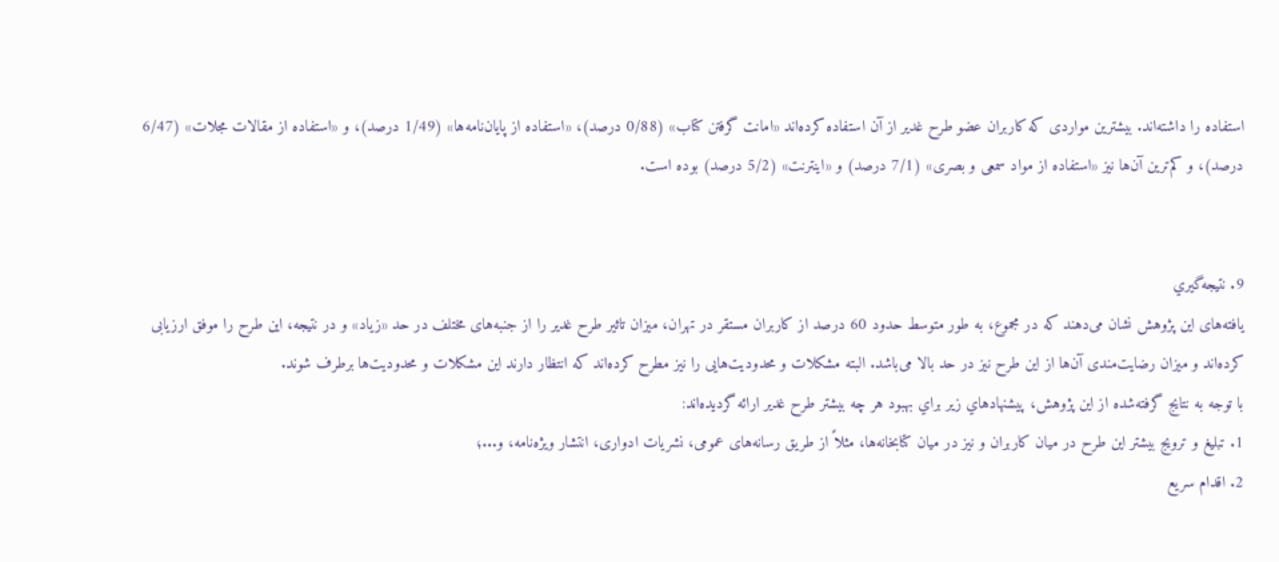استفاده را داشته‌اند. بيشترين مواردی که کاربران عضو طرح غدير از آن استفاده کرده‌اند «امانت گرفتن کتاب» (0/88 درصد)، «استفاده از پايان‌نامه‌ها» (1/49 درصد)، و «استفاده از مقالات مجلات» (6/47 درصد)، و کم‌ترين آن‌ها نيز «استفاده از مواد سمعی و بصری» (7/1 درصد) و «اينترنت» (5/2 درصد) بوده است.


9. نتيجه‌گيري
يافته‌های اين پژوهش نشان می‌دهند که در مجموع، به طور متوسط حدود 60 درصد از کاربران مستقر در تهران، ميزان تاثير طرح غدير را از جنبه‌های مختلف در حد «زياد» و در نتيجه، اين طرح را موفق ارزيابی کرده‌اند و ميزان رضايت‌مندی آن‌ها از اين طرح نيز در حد بالا می‌باشد. البته مشکلات و محدوديت‌هايی را نيز مطرح کرده‌اند که انتظار دارند اين مشکلات و محدوديت‌ها برطرف شوند.
با توجه به نتايج گرفته‌شده از اين پژوهش، پيشنهادهاي زير براي بهبود هر چه بيشتر طرح غدير ارائه گرديده‌اند:
1. تبليغ و ترويج بيشتر اين طرح در ميان کاربران و نيز در ميان کتابخانه‌ها، مثلاً از طريق رسانه‌های عمومی، نشريات ادواری، انتشار ويژه‌نامه، و...؛
2. اقدام سريع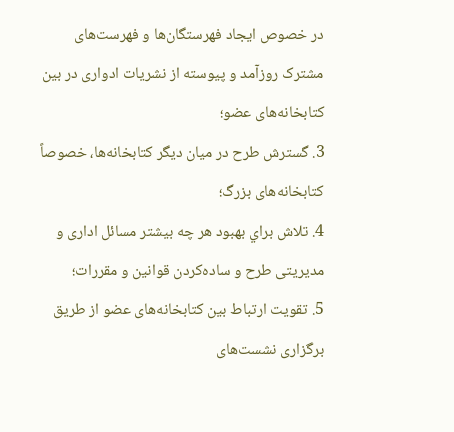در خصوص ايجاد فهرستگان‌ها و فهرست‌های مشترک روزآمد و پيوسته از نشريات ادواری در بين کتابخانه‌های عضو؛
3. گسترش طرح در ميان ديگر کتابخانه‌ها، خصوصاً کتابخانه‌های بزرگ؛
4. تلاش براي بهبود هر چه بيشتر مسائل اداری و مديريتی طرح و ساده‌کردن قوانين و مقررات؛
5. تقويت ارتباط بين کتابخانه‌های عضو از طريق برگزاری نشست‌های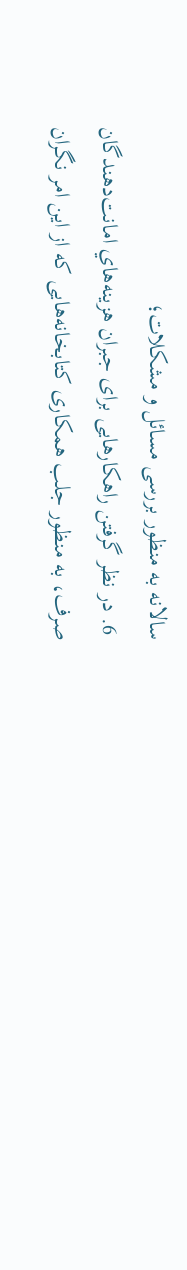سالانه به منظور بررسی مسائل و مشکلات؛
 6. در نظر گرفتن راهکارهايی برای جبران هزينه‌هاي امانت‌دهندگان صرف، به منظور جلب همکاری کتابخانه‌هايی که از اين امر نگران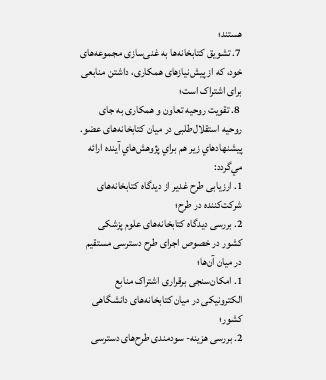هستند؛
 7. تشويق کتابخانه‌ها به غنی‌سازی مجموعه‌های خود، که از پيش‌نيازهای همکاری، داشتن منابعی برای اشتراک است؛
 8. تقويت روحيه‌ تعاون و همکاری به جای روحيه‌ استقلال‌طلبی در ميان کتابخانه‌های عضو.
پيشنهادهاي زير هم براي پژوهش‌هاي آينده ارائه مي‌گردد:
1. ارزيابی طرح غدير از ديدگاه کتابخانه‌های شرکت‌کننده در طرح؛
2. بررسی ديدگاه کتابخانه‌های علوم پزشکی کشور در خصوص اجرای طرح دسترسی مستقيم در ميان آن‌ها؛
1. امکان‌سنجی برقراری اشتراک منابع الکترونيکی در ميان کتابخانه‌های دانشگاهی کشور؛
2. بررسی هزينه- سودمندی طرح‌های دسترسی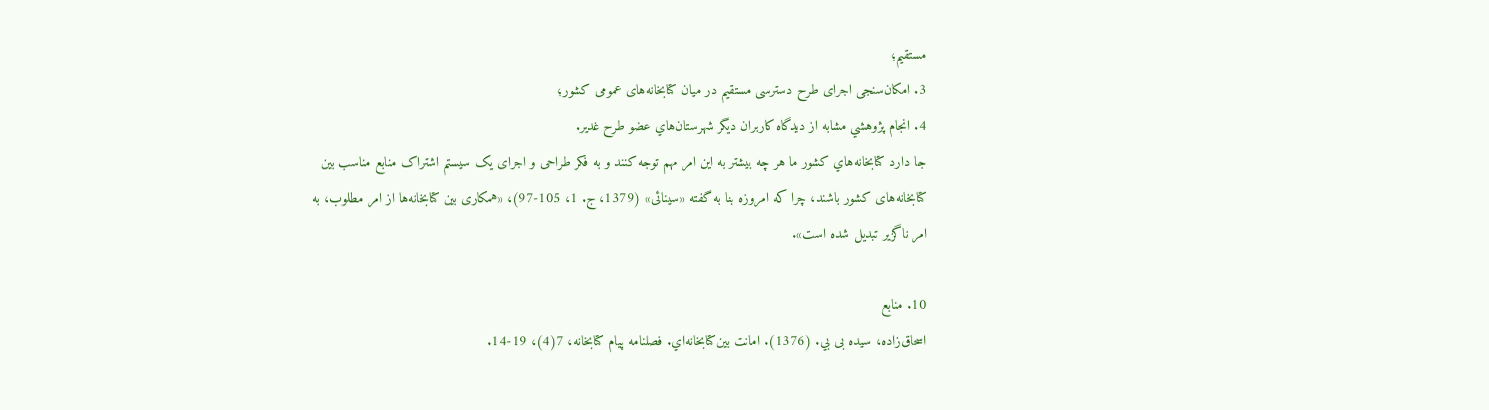مستقيم؛
3. امکان‌سنجی اجرای طرح دسترسی مستقيم در ميان کتابخانه‌های عمومی کشور؛
4. انجام پژوهشي مشابه از ديدگاه كاربران ديگر شهرستان‌هاي عضو طرح غدير.
جا دارد كتابخانه‌هاي كشور ما هر چه بيشتر به اين امر مهم توجه کنند و به فکر طراحی و اجرای يک سيستم اشتراک منابع مناسب بين کتابخانه‌های كشور باشند، چرا که امروزه بنا به گفته‌ «سينائی» (1379، ج. 1، 105-97)، «همکاری بين کتابخانه‌ها از امر مطلوب، به امر ناگزير تبديل شده است».

10. منابع
اسحاق‌زاده، سيده بی بي. (1376). امانت بين‌کتابخانه‌اي. فصلنامه پيام کتابخانه، 7(4)، 19-14.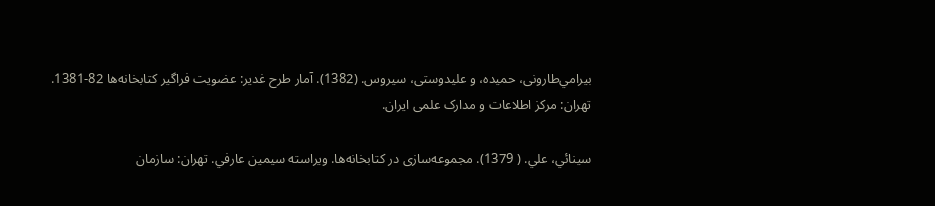بيرامي‌‌طارونی، حميده، و عليدوستی، سيروس. (1382). آمار طرح غدير: عضويت فراگير کتابخانه‌ها 82-1381. تهران: مرکز اطلاعات و مدارک علمی ايران.

سينائي، علي. ( 1379). مجموعه‌سازی در کتابخانه‌ها. ويراسته سيمين عارفي. تهران: سازمان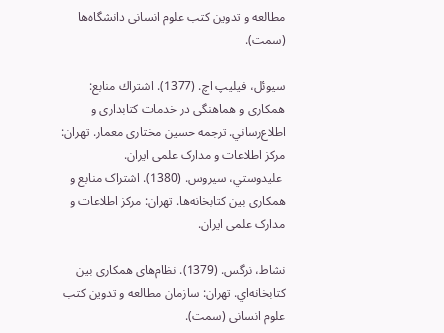مطالعه و تدوين کتب علوم انسانی دانشگاه‌ها (سمت).

سيوئل، فيليپ اچ. (1377). اشتراك منابع: همکاری و هماهنگی در خدمات کتابداری و اطلاع‌رساني. ترجمه حسين مختاری معمار. تهران: مرکز اطلاعات و مدارک علمی ايران.
 عليدوستي، سيروس. (1380). اشتراک منابع و همکاری بين کتابخانه‌ها. تهران: مرکز اطلاعات و مدارک علمی ايران.

نشاط، نرگس. (1379). نظام‌های همكاری بين كتابخانه‌اي. تهران: سازمان مطالعه و تدوين کتب علوم انسانی (سمت).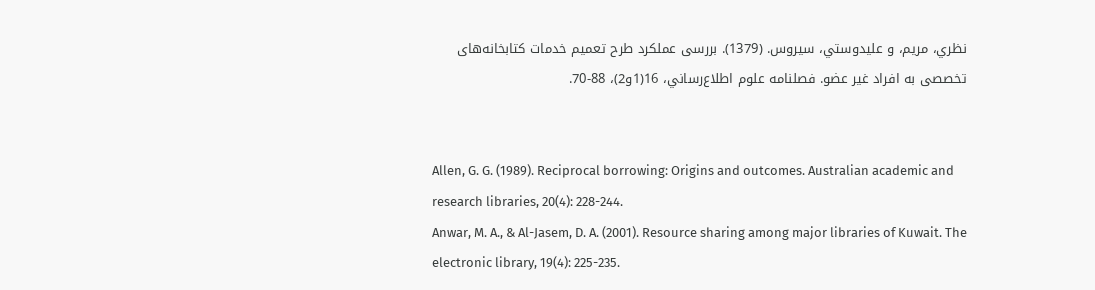نظري، مريم، و عليدوستي، سيروس. (1379). بررسی عملكرد طرح تعميم خدمات كتابخانه‌های تخصصی به افراد غير عضو. فصلنامه علوم اطلاع‌رساني، 16(1و2)، 88-70.


Allen, G. G. (1989). Reciprocal borrowing: Origins and outcomes. Australian academic and research libraries, 20(4): 228-244.
Anwar, M. A., & Al-Jasem, D. A. (2001). Resource sharing among major libraries of Kuwait. The electronic library, 19(4): 225-235.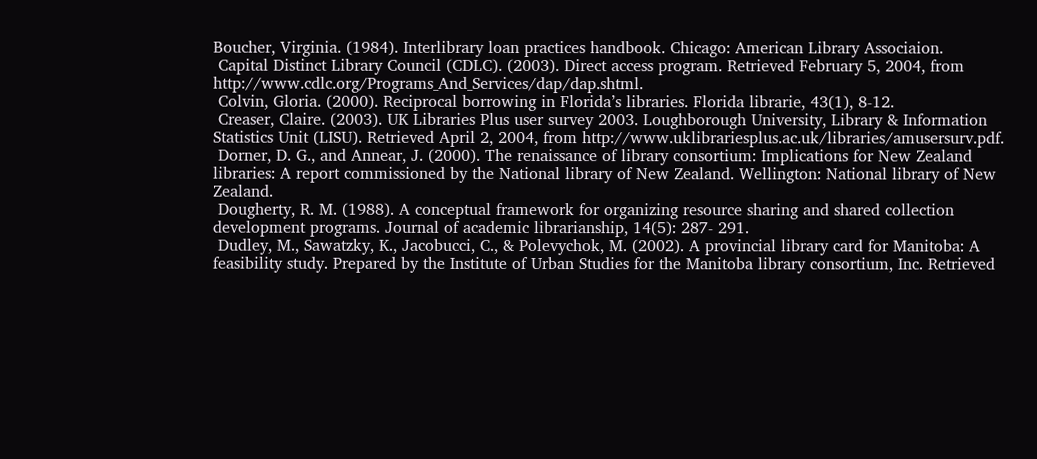Boucher, Virginia. (1984). Interlibrary loan practices handbook. Chicago: American Library Associaion.
 Capital Distinct Library Council (CDLC). (2003). Direct access program. Retrieved February 5, 2004, from http://www.cdlc.org/Programs_And_Services/dap/dap.shtml.
 Colvin, Gloria. (2000). Reciprocal borrowing in Florida’s libraries. Florida librarie, 43(1), 8-12.
 Creaser, Claire. (2003). UK Libraries Plus user survey 2003. Loughborough University, Library & Information Statistics Unit (LISU). Retrieved April 2, 2004, from http://www.uklibrariesplus.ac.uk/libraries/amusersurv.pdf.
 Dorner, D. G., and Annear, J. (2000). The renaissance of library consortium: Implications for New Zealand libraries: A report commissioned by the National library of New Zealand. Wellington: National library of New Zealand.
 Dougherty, R. M. (1988). A conceptual framework for organizing resource sharing and shared collection development programs. Journal of academic librarianship, 14(5): 287- 291.
 Dudley, M., Sawatzky, K., Jacobucci, C., & Polevychok, M. (2002). A provincial library card for Manitoba: A feasibility study. Prepared by the Institute of Urban Studies for the Manitoba library consortium, Inc. Retrieved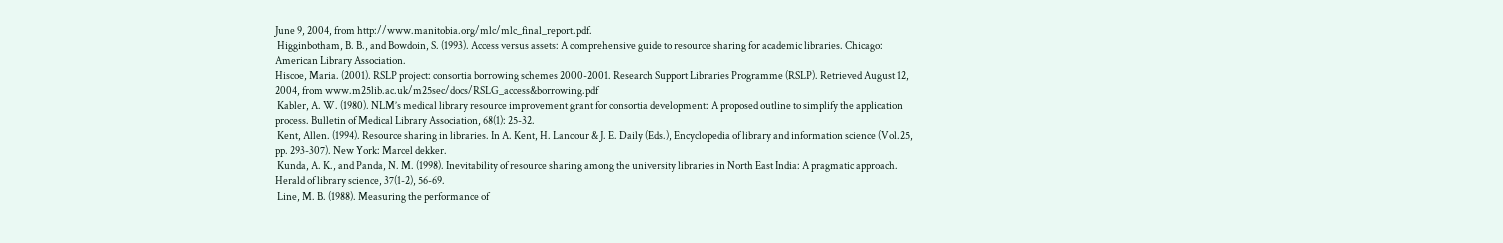June 9, 2004, from http://www.manitobia.org/mlc/mlc_final_report.pdf.
 Higginbotham, B. B., and Bowdoin, S. (1993). Access versus assets: A comprehensive guide to resource sharing for academic libraries. Chicago: American Library Association.
Hiscoe, Maria. (2001). RSLP project: consortia borrowing schemes 2000-2001. Research Support Libraries Programme (RSLP). Retrieved August 12, 2004, from www.m25lib.ac.uk/m25sec/docs/RSLG_access&borrowing.pdf
 Kabler, A. W. (1980). NLM’s medical library resource improvement grant for consortia development: A proposed outline to simplify the application process. Bulletin of Medical Library Association, 68(1): 25-32.
 Kent, Allen. (1994). Resource sharing in libraries. In A. Kent, H. Lancour & J. E. Daily (Eds.), Encyclopedia of library and information science (Vol.25, pp. 293-307). New York: Marcel dekker.
 Kunda, A. K., and Panda, N. M. (1998). Inevitability of resource sharing among the university libraries in North East India: A pragmatic approach. Herald of library science, 37(1-2), 56-69.
 Line, M. B. (1988). Measuring the performance of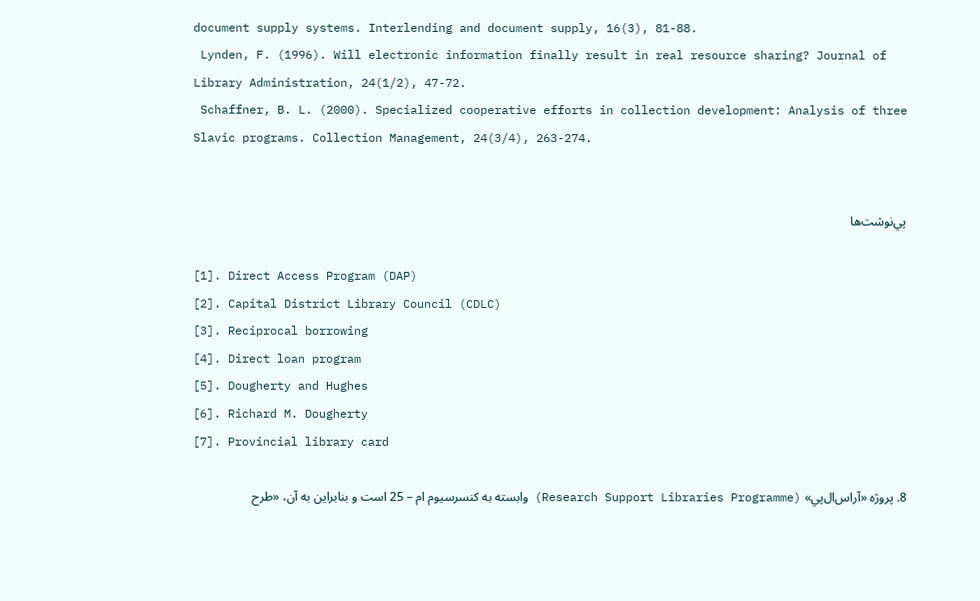document supply systems. Interlending and document supply, 16(3), 81-88.
 Lynden, F. (1996). Will electronic information finally result in real resource sharing? Journal of Library Administration, 24(1/2), 47-72.
 Schaffner, B. L. (2000). Specialized cooperative efforts in collection development: Analysis of three Slavic programs. Collection Management, 24(3/4), 263-274.


پي‌نوشت‌ها

[1]. Direct Access Program (DAP)
[2]. Capital District Library Council (CDLC)
[3]. Reciprocal borrowing
[4]. Direct loan program
[5]. Dougherty and Hughes
[6]. Richard M. Dougherty
[7]. Provincial library card

8. پروژه‌ «آراس‌ال‌پي» (Research Support Libraries Programme) وابسته به كنسرسيوم ام – 25 است و بنابراين به آن، «طرح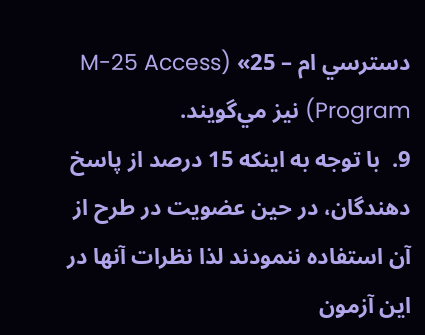دسترسي ام – 25» (M-25 Access Program) نيز مي‌گويند.
9.  با توجه به اينكه 15 درصد از پاسخ دهندگان، در حين عضويت در طرح از آن استفاده ننمودند لذا نظرات آنها در اين آزمون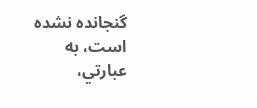گنجانده نشده است، به عبارتي،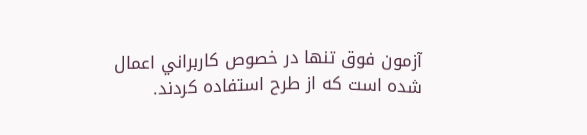آزمون فوق تنها در خصوص كاربراني اعمال شده است كه از طرح استفاده كردند.